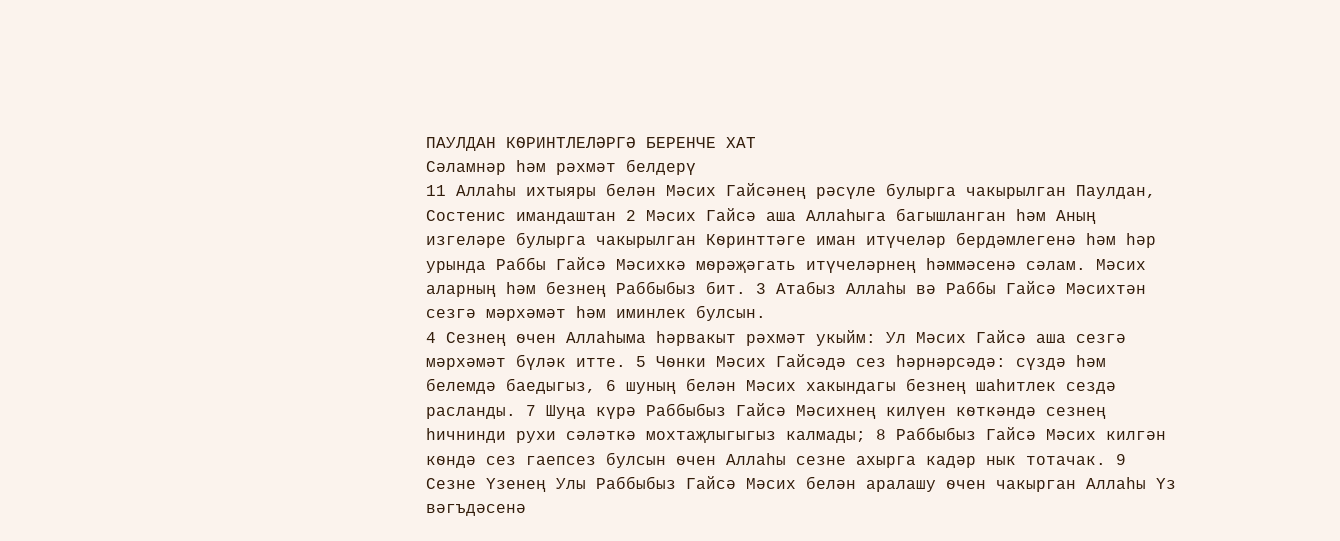ПАУЛДАН КѲРИНТЛЕЛӘРГӘ БЕРЕНЧЕ ХАТ
Сәламнәр һәм рәхмәт белдерү
11 Аллаһы ихтыяры белән Мәсих Гайсәнең рәсүле булырга чакырылган Паулдан, Состенис имандаштан 2 Мәсих Гайсә аша Аллаһыга багышланган һәм Аның изгеләре булырга чакырылган Кѳринттәге иман итүчеләр бердәмлегенә һәм һәр урында Раббы Гайсә Мәсихкә мѳрәҗәгать итүчеләрнең һәммәсенә сәлам. Мәсих аларның һәм безнең Раббыбыз бит. 3 Атабыз Аллаһы вә Раббы Гайсә Мәсихтән сезгә мәрхәмәт һәм иминлек булсын.
4 Сезнең ѳчен Аллаһыма һәрвакыт рәхмәт укыйм: Ул Мәсих Гайсә аша сезгә мәрхәмәт бүләк итте. 5 Чѳнки Мәсих Гайсәдә сез һәрнәрсәдә: сүздә һәм белемдә баедыгыз, 6 шуның белән Мәсих хакындагы безнең шаһитлек сездә расланды. 7 Шуңа күрә Раббыбыз Гайсә Мәсихнең килүен кѳткәндә сезнең һичнинди рухи сәләткә мохтаҗлыгыгыз калмады; 8 Раббыбыз Гайсә Мәсих килгән кѳндә сез гаепсез булсын ѳчен Аллаһы сезне ахырга кадәр нык тотачак. 9 Сезне Үзенең Улы Раббыбыз Гайсә Мәсих белән аралашу ѳчен чакырган Аллаһы Үз вәгъдәсенә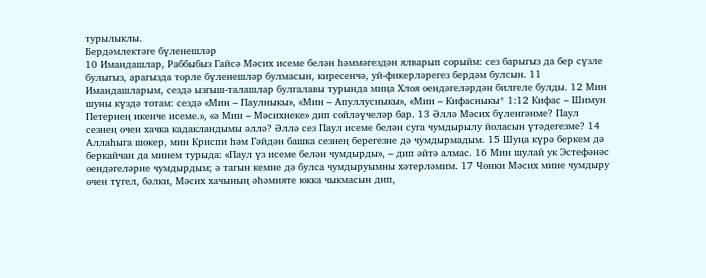турылыклы.
Бердәмлектәге бүленешләр
10 Имандашлар, Раббыбыз Гайсә Мәсих исеме белән һәммәгездән ялварып сорыйм: сез барыгыз да бер сүзле булыгыз, арагызда тѳрле бүленешләр булмасын, киресенчә, уй-фикерләрегез бердәм булсын. 11 Имандашларым, сездә ызгыш-талашлар булгалавы турында миңа Хлоя ѳендәгеләрдән билгеле булды. 12 Мин шуны күздә тотам: сездә «Мин – Паулныкы», «Мин – Апуллусныкы», «Мин – Кифасныкы* 1:12 Кифас – Шимун Петернең икенче исеме.», «ә Мин – Мәсихнеке» дип сѳйләүчеләр бар. 13 Әллә Мәсих бүленгәнме? Паул сезнең ѳчен хачка кадакландымы әллә? Әллә сез Паул исеме белән суга чумдырылу йоласын үтәдегезме? 14 Аллаһыга шѳкер, мин Криспи һәм Гәйдән башка сезнең берегезне дә чумдырмадым. 15 Шуңа күрә беркем дә беркайчан да минем турыда: «Паул үз исеме белән чумдырды», – дип әйтә алмас. 16 Мин шулай ук Эстефәнәс ѳендәгеләрне чумдырдым; ә тагын кемне дә булса чумдыруымны хәтерләмим. 17 Чѳнки Мәсих мине чумдыру ѳчен түгел, бәлки, Мәсих хачының әһәмияте юкка чыкмасын дип,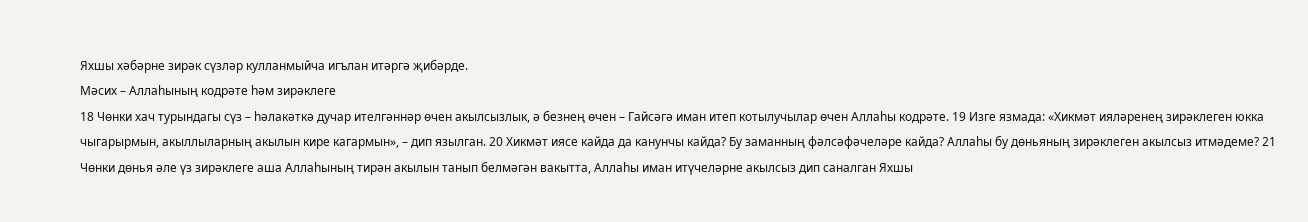Яхшы хәбәрне зирәк сүзләр кулланмыйча игълан итәргә җибәрде.
Мәсих – Аллаһының кодрәте һәм зирәклеге
18 Чѳнки хач турындагы сүз – һәлакәткә дучар ителгәннәр ѳчен акылсызлык, ә безнең ѳчен – Гайсәгә иман итеп котылучылар ѳчен Аллаһы кодрәте. 19 Изге язмада: «Хикмәт ияләренең зирәклеген юкка чыгарырмын, акыллыларның акылын кире кагармын», – дип язылган. 20 Хикмәт иясе кайда да канунчы кайда? Бу заманның фәлсәфәчеләре кайда? Аллаһы бу дѳньяның зирәклеген акылсыз итмәдеме? 21 Чѳнки дѳнья әле үз зирәклеге аша Аллаһының тирән акылын танып белмәгән вакытта, Аллаһы иман итүчеләрне акылсыз дип саналган Яхшы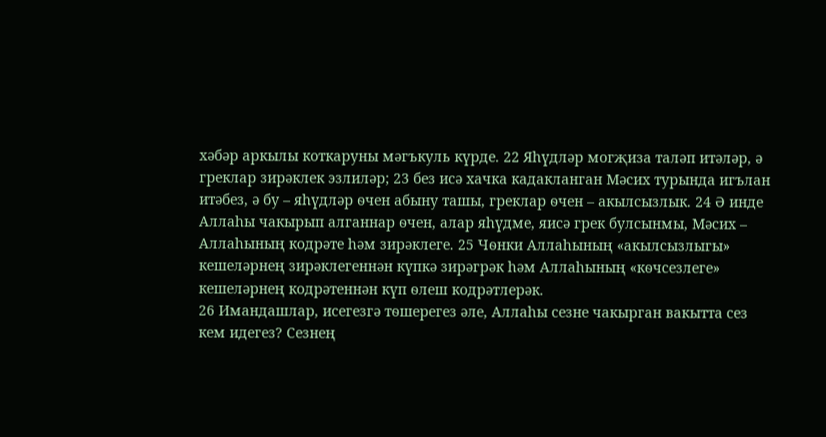хәбәр аркылы коткаруны мәгъкуль күрде. 22 Яһүдләр могҗиза таләп итәләр, ә греклар зирәклек эзлиләр; 23 без исә хачка кадакланган Мәсих турында игълан итәбез, ә бу – яһүдләр ѳчен абыну ташы, греклар ѳчен – акылсызлык. 24 Ә инде Аллаһы чакырып алганнар ѳчен, алар яһүдме, яисә грек булсынмы, Мәсих – Аллаһының кодрәте һәм зирәклеге. 25 Чѳнки Аллаһының «акылсызлыгы» кешеләрнең зирәклегеннән күпкә зирәгрәк һәм Аллаһының «кѳчсезлеге» кешеләрнең кодрәтеннән күп ѳлеш кодрәтлерәк.
26 Имандашлар, исегезгә тѳшерегез әле, Аллаһы сезне чакырган вакытта сез кем идегез? Сезнең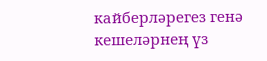кайберләрегез генә кешеләрнең үз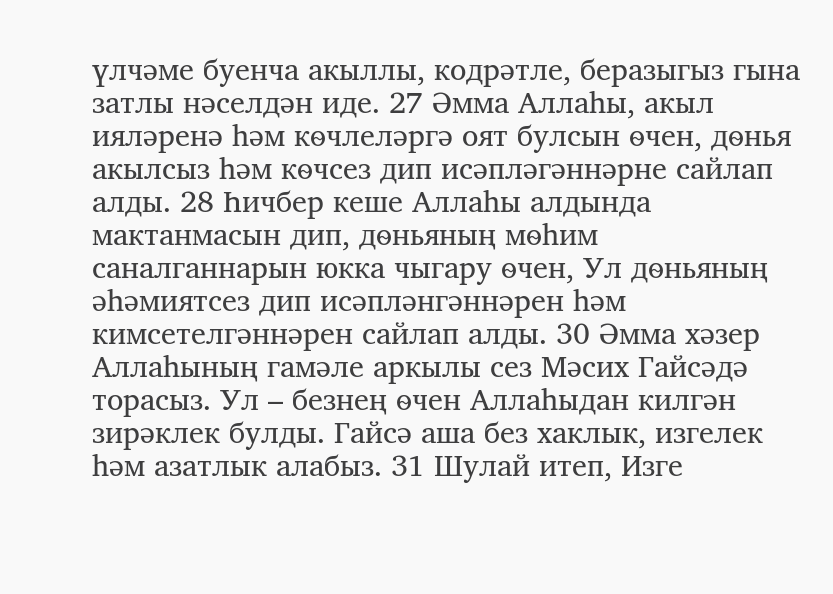үлчәме буенча акыллы, кодрәтле, беразыгыз гына затлы нәселдән иде. 27 Әмма Аллаһы, акыл ияләренә һәм кѳчлеләргә оят булсын ѳчен, дѳнья акылсыз һәм кѳчсез дип исәпләгәннәрне сайлап алды. 28 Һичбер кеше Аллаһы алдында мактанмасын дип, дѳньяның мѳһим саналганнарын юкка чыгару ѳчен, Ул дѳньяның әһәмиятсез дип исәпләнгәннәрен һәм кимсетелгәннәрен сайлап алды. 30 Әмма хәзер Аллаһының гамәле аркылы сез Мәсих Гайсәдә торасыз. Ул – безнең ѳчен Аллаһыдан килгән зирәклек булды. Гайсә аша без хаклык, изгелек һәм азатлык алабыз. 31 Шулай итеп, Изге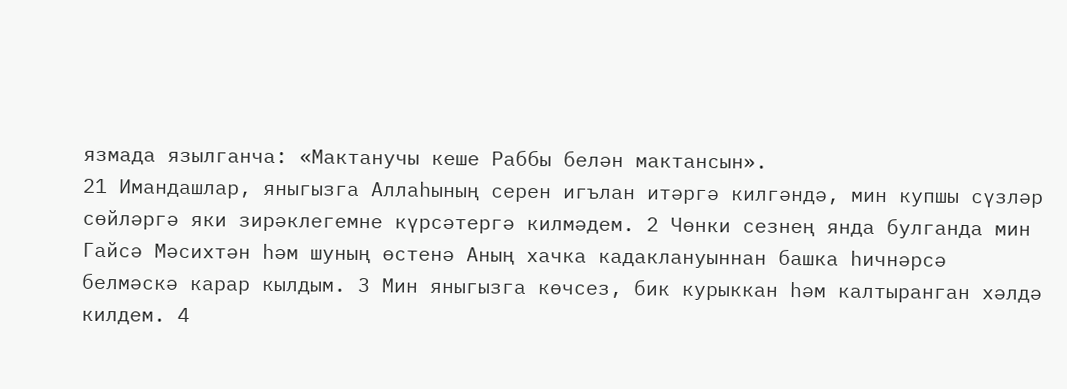язмада язылганча: «Мактанучы кеше Раббы белән мактансын».
21 Имандашлар, яныгызга Аллаһының серен игълан итәргә килгәндә, мин купшы сүзләр сѳйләргә яки зирәклегемне күрсәтергә килмәдем. 2 Чѳнки сезнең янда булганда мин Гайсә Мәсихтән һәм шуның ѳстенә Аның хачка кадаклануыннан башка һичнәрсә белмәскә карар кылдым. 3 Мин яныгызга кѳчсез, бик курыккан һәм калтыранган хәлдә килдем. 4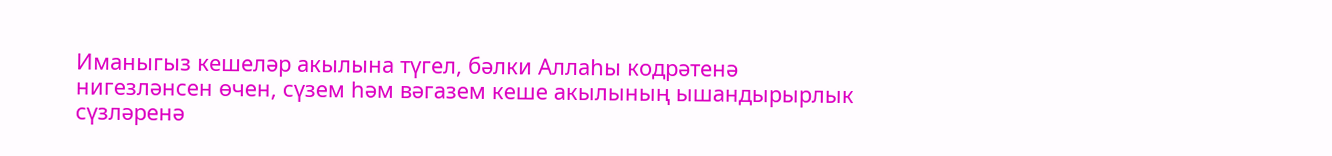Иманыгыз кешеләр акылына түгел, бәлки Аллаһы кодрәтенә нигезләнсен ѳчен, сүзем һәм вәгазем кеше акылының ышандырырлык сүзләренә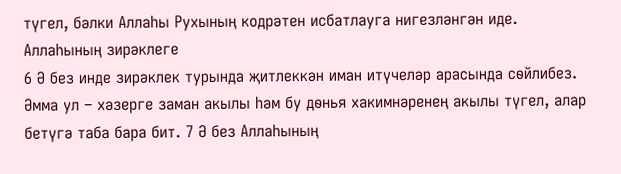түгел, бәлки Аллаһы Рухының кодрәтен исбатлауга нигезләнгән иде.
Аллаһының зирәклеге
6 Ә без инде зирәклек турында җитлеккән иман итүчеләр арасында сѳйлибез. Әмма ул – хәзерге заман акылы һәм бу дѳнья хакимнәренең акылы түгел, алар бетүгә таба бара бит. 7 Ә без Аллаһының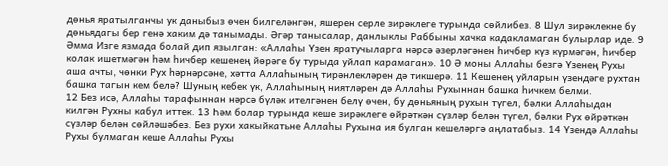дѳнья яратылганчы ук даныбыз ѳчен билгеләнгән, яшерен серле зирәклеге турында сѳйлибез. 8 Шул зирәклекне бу дѳньядагы бер генә хаким дә танымады. Әгәр танысалар, данлыклы Раббыны хачка кадакламаган булырлар иде. 9 Әмма Изге язмада болай дип язылган: «Аллаһы Үзен яратучыларга нәрсә әзерләгәнен һичбер күз күрмәгән, һичбер колак ишетмәгән һәм һичбер кешенең йѳрәге бу турыда уйлап карамаган». 10 Ә моны Аллаһы безгә Үзенең Рухы аша ачты, чѳнки Рух һәрнәрсәне, хәтта Аллаһының тирәнлекләрен дә тикшерә. 11 Кешенең уйларын үзендәге рухтан башка тагын кем белә? Шуның кебек үк, Аллаһының ниятләрен дә Аллаһы Рухыннан башка һичкем белми.
12 Без исә, Аллаһы тарафыннан нәрсә бүләк ителгәнен белү ѳчен, бу дѳньяның рухын түгел, бәлки Аллаһыдан килгән Рухны кабул иттек. 13 Һәм болар турында кеше зирәклеге ѳйрәткән сүзләр белән түгел, бәлки Рух ѳйрәткән сүзләр белән сѳйләшәбез. Без рухи хакыйкатьне Аллаһы Рухына ия булган кешеләргә аңлатабыз. 14 Үзендә Аллаһы Рухы булмаган кеше Аллаһы Рухы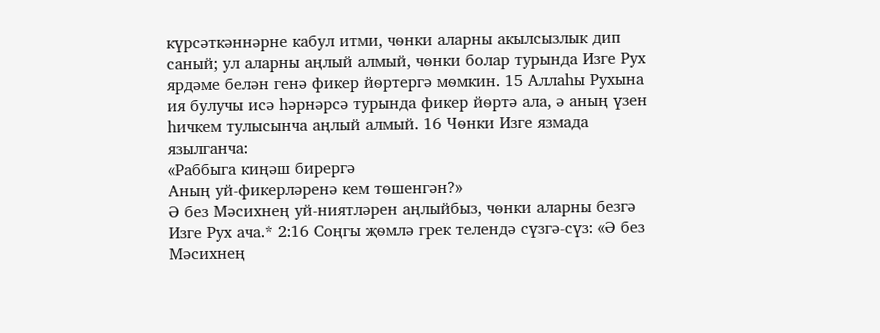күрсәткәннәрне кабул итми, чѳнки аларны акылсызлык дип саный; ул аларны аңлый алмый, чѳнки болар турында Изге Рух ярдәме белән генә фикер йѳртергә мѳмкин. 15 Аллаһы Рухына ия булучы исә һәрнәрсә турында фикер йѳртә ала, ә аның үзен һичкем тулысынча аңлый алмый. 16 Чѳнки Изге язмада язылганча:
«Раббыга киңәш бирергә
Аның уй-фикерләренә кем тѳшенгән?»
Ә без Мәсихнең уй-ниятләрен аңлыйбыз, чѳнки аларны безгә Изге Рух ача.* 2:16 Соңгы җѳмлә грек телендә сүзгә-сүз: «Ә без Мәсихнең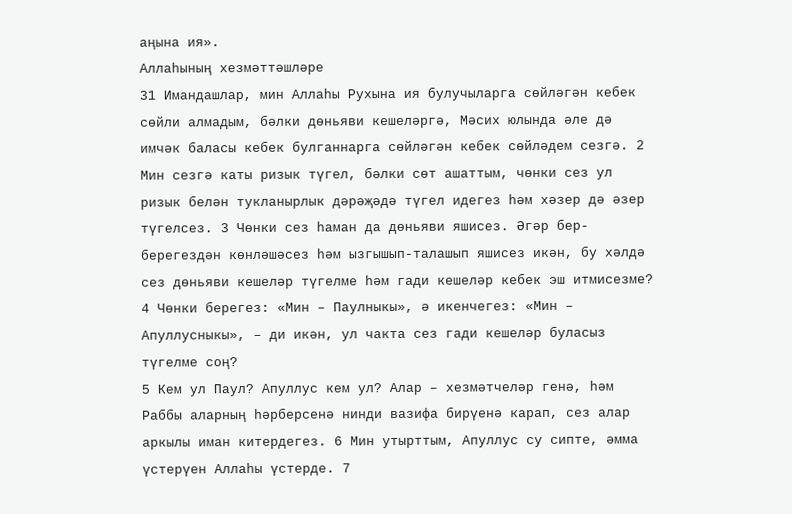аңына ия».
Аллаһының хезмәттәшләре
31 Имандашлар, мин Аллаһы Рухына ия булучыларга сѳйләгән кебек сѳйли алмадым, бәлки дѳньяви кешеләргә, Мәсих юлында әле дә имчәк баласы кебек булганнарга сѳйләгән кебек сѳйләдем сезгә. 2 Мин сезгә каты ризык түгел, бәлки сѳт ашаттым, чѳнки сез ул ризык белән тукланырлык дәрәҗәдә түгел идегез һәм хәзер дә әзер түгелсез. 3 Чѳнки сез һаман да дѳньяви яшисез. Әгәр бер-берегездән кѳнләшәсез һәм ызгышып-талашып яшисез икән, бу хәлдә сез дѳньяви кешеләр түгелме һәм гади кешеләр кебек эш итмисезме? 4 Чѳнки берегез: «Мин – Паулныкы», ә икенчегез: «Мин – Апуллусныкы», – ди икән, ул чакта сез гади кешеләр буласыз түгелме соң?
5 Кем ул Паул? Апуллус кем ул? Алар – хезмәтчеләр генә, һәм Раббы аларның һәрберсенә нинди вазифа бирүенә карап, сез алар аркылы иман китердегез. 6 Мин утырттым, Апуллус су сипте, әмма үстерүен Аллаһы үстерде. 7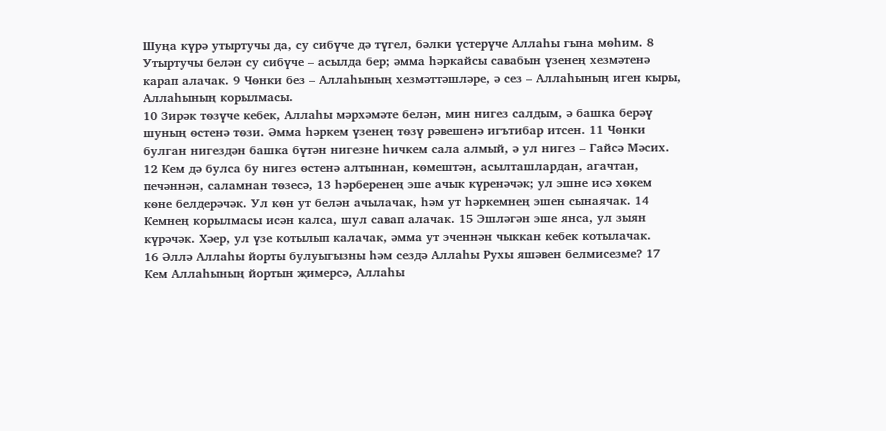Шуңа күрә утыртучы да, су сибүче дә түгел, бәлки үстерүче Аллаһы гына мѳһим. 8 Утыртучы белән су сибүче – асылда бер; әмма һәркайсы савабын үзенең хезмәтенә карап алачак. 9 Чѳнки без – Аллаһының хезмәттәшләре, ә сез – Аллаһының иген кыры, Аллаһының корылмасы.
10 Зирәк тѳзүче кебек, Аллаһы мәрхәмәте белән, мин нигез салдым, ә башка берәү шуның ѳстенә тѳзи. Әмма һәркем үзенең тѳзү рәвешенә игътибар итсен. 11 Чѳнки булган нигездән башка бүтән нигезне һичкем сала алмый, ә ул нигез – Гайсә Мәсих. 12 Кем дә булса бу нигез ѳстенә алтыннан, кѳмештән, асылташлардан, агачтан, печәннән, саламнан тѳзесә, 13 һәрберенең эше ачык күренәчәк; ул эшне исә хѳкем кѳне белдерәчәк. Ул кѳн ут белән ачылачак, һәм ут һәркемнең эшен сынаячак. 14 Кемнең корылмасы исән калса, шул савап алачак. 15 Эшләгән эше янса, ул зыян күрәчәк. Хәер, ул үзе котылып калачак, әмма ут эченнән чыккан кебек котылачак.
16 Әллә Аллаһы йорты булуыгызны һәм сездә Аллаһы Рухы яшәвен белмисезме? 17 Кем Аллаһының йортын җимерсә, Аллаһы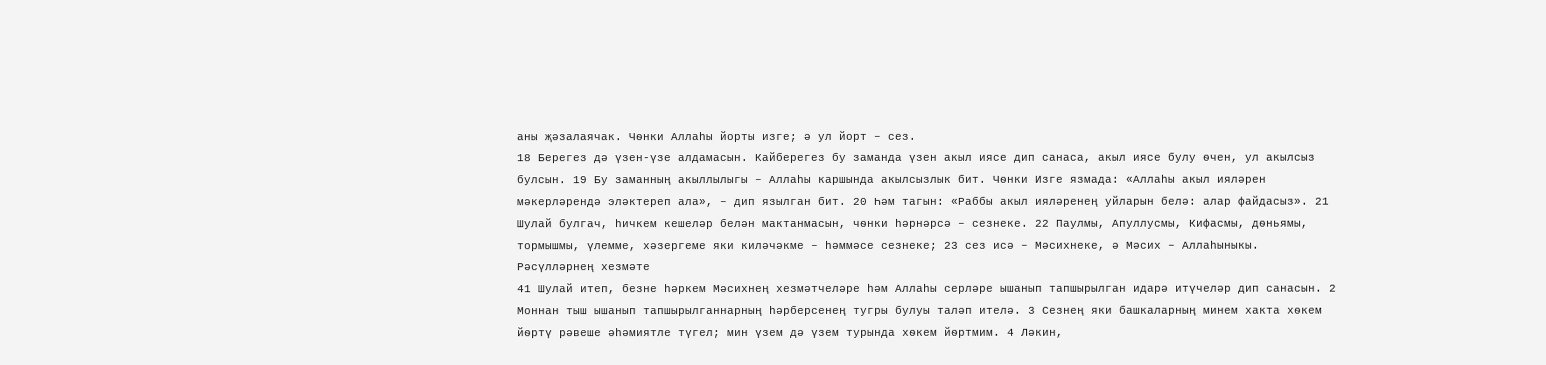аны җәзалаячак. Чѳнки Аллаһы йорты изге; ә ул йорт – сез.
18 Берегез дә үзен-үзе алдамасын. Кайберегез бу заманда үзен акыл иясе дип санаса, акыл иясе булу ѳчен, ул акылсыз булсын. 19 Бу заманның акыллылыгы – Аллаһы каршында акылсызлык бит. Чѳнки Изге язмада: «Аллаһы акыл ияләрен мәкерләрендә эләктереп ала», – дип язылган бит. 20 Һәм тагын: «Раббы акыл ияләренең уйларын белә: алар файдасыз». 21 Шулай булгач, һичкем кешеләр белән мактанмасын, чѳнки һәрнәрсә – сезнеке. 22 Паулмы, Апуллусмы, Кифасмы, дѳньямы, тормышмы, үлемме, хәзергеме яки киләчәкме – һәммәсе сезнеке; 23 сез исә – Мәсихнеке, ә Мәсих – Аллаһыныкы.
Рәсүлләрнең хезмәте
41 Шулай итеп, безне һәркем Мәсихнең хезмәтчеләре һәм Аллаһы серләре ышанып тапшырылган идарә итүчеләр дип санасын. 2 Моннан тыш ышанып тапшырылганнарның һәрберсенең тугры булуы таләп ителә. 3 Сезнең яки башкаларның минем хакта хѳкем йѳртү рәвеше әһәмиятле түгел; мин үзем дә үзем турында хѳкем йѳртмим. 4 Ләкин,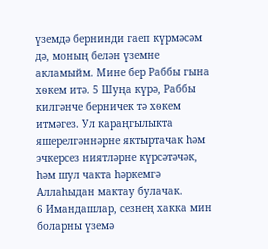үземдә бернинди гаеп күрмәсәм дә, моның белән үземне акламыйм. Мине бер Раббы гына хѳкем итә. 5 Шуңа күрә, Раббы килгәнче берничек тә хѳкем итмәгез. Ул караңгылыкта яшерелгәннәрне яктыртачак һәм эчкерсез ниятләрне күрсәтәчәк, һәм шул чакта һәркемгә Аллаһыдан мактау булачак.
6 Имандашлар, сезнең хакка мин боларны үземә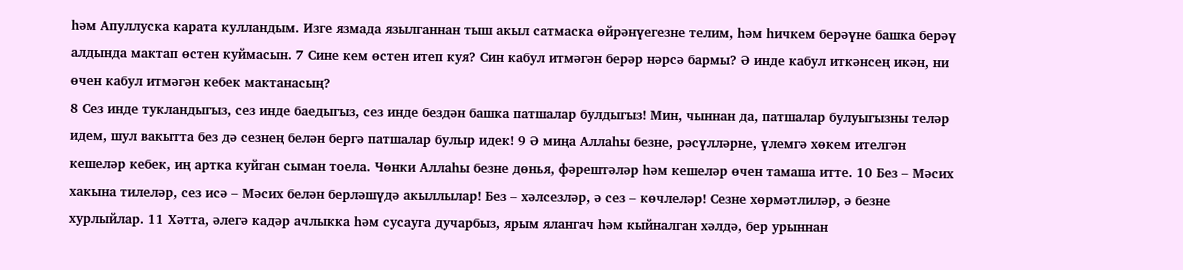һәм Апуллуска карата кулландым. Изге язмада язылганнан тыш акыл сатмаска ѳйрәнүегезне телим, һәм һичкем берәүне башка берәү алдында мактап ѳстен куймасын. 7 Сине кем ѳстен итеп куя? Син кабул итмәгән берәр нәрсә бармы? Ә инде кабул иткәнсең икән, ни ѳчен кабул итмәгән кебек мактанасың?
8 Сез инде тукландыгыз, сез инде баедыгыз, сез инде бездән башка патшалар булдыгыз! Мин, чыннан да, патшалар булуыгызны теләр идем, шул вакытта без дә сезнең белән бергә патшалар булыр идек! 9 Ә миңа Аллаһы безне, рәсүлләрне, үлемгә хѳкем ителгән кешеләр кебек, иң артка куйган сыман тоела. Чѳнки Аллаһы безне дѳнья, фәрештәләр һәм кешеләр ѳчен тамаша итте. 10 Без – Мәсих хакына тилеләр, сез исә – Мәсих белән берләшүдә акыллылар! Без – хәлсезләр, ә сез – кѳчлеләр! Сезне хѳрмәтлиләр, ә безне хурлыйлар. 11 Хәтта, әлегә кадәр ачлыкка һәм сусауга дучарбыз, ярым ялангач һәм кыйналган хәлдә, бер урыннан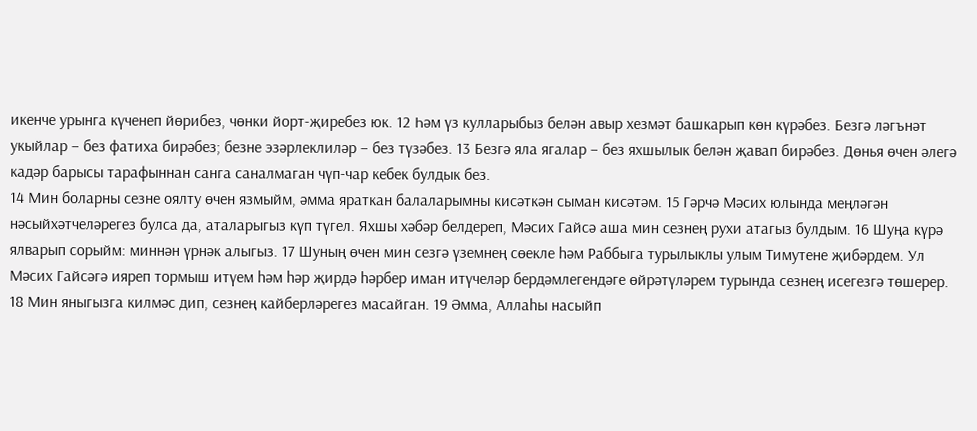икенче урынга күченеп йѳрибез, чѳнки йорт-җиребез юк. 12 Һәм үз кулларыбыз белән авыр хезмәт башкарып кѳн күрәбез. Безгә ләгънәт укыйлар – без фатиха бирәбез; безне эзәрлеклиләр – без түзәбез. 13 Безгә яла ягалар – без яхшылык белән җавап бирәбез. Дѳнья ѳчен әлегә кадәр барысы тарафыннан санга саналмаган чүп-чар кебек булдык без.
14 Мин боларны сезне оялту ѳчен язмыйм, әмма яраткан балаларымны кисәткән сыман кисәтәм. 15 Гәрчә Мәсих юлында меңләгән нәсыйхәтчеләрегез булса да, аталарыгыз күп түгел. Яхшы хәбәр белдереп, Мәсих Гайсә аша мин сезнең рухи атагыз булдым. 16 Шуңа күрә ялварып сорыйм: миннән үрнәк алыгыз. 17 Шуның ѳчен мин сезгә үземнең сѳекле һәм Раббыга турылыклы улым Тимутене җибәрдем. Ул Мәсих Гайсәгә ияреп тормыш итүем һәм һәр җирдә һәрбер иман итүчеләр бердәмлегендәге ѳйрәтүләрем турында сезнең исегезгә тѳшерер.
18 Мин яныгызга килмәс дип, сезнең кайберләрегез масайган. 19 Әмма, Аллаһы насыйп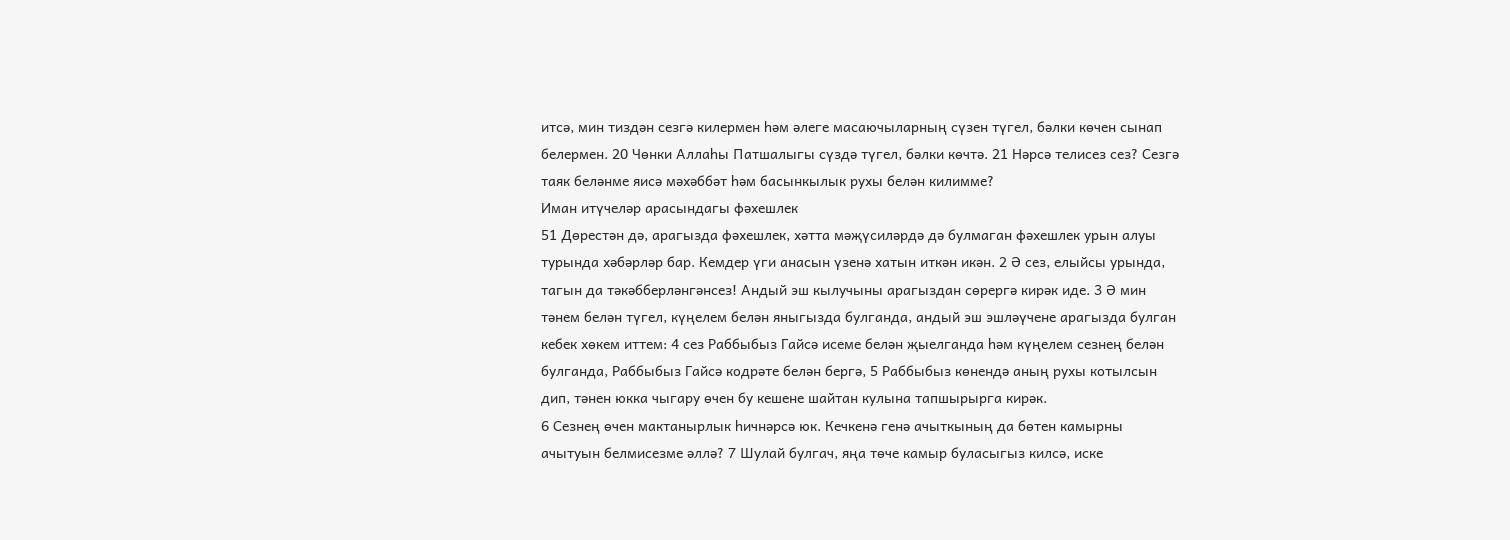итсә, мин тиздән сезгә килермен һәм әлеге масаючыларның сүзен түгел, бәлки кѳчен сынап белермен. 20 Чѳнки Аллаһы Патшалыгы сүздә түгел, бәлки кѳчтә. 21 Нәрсә телисез сез? Сезгә таяк беләнме яисә мәхәббәт һәм басынкылык рухы белән килимме?
Иман итүчеләр арасындагы фәхешлек
51 Дѳрестән дә, арагызда фәхешлек, хәтта мәҗүсиләрдә дә булмаган фәхешлек урын алуы турында хәбәрләр бар. Кемдер үги анасын үзенә хатын иткән икән. 2 Ә сез, елыйсы урында, тагын да тәкәбберләнгәнсез! Андый эш кылучыны арагыздан сѳрергә кирәк иде. 3 Ә мин тәнем белән түгел, күңелем белән яныгызда булганда, андый эш эшләүчене арагызда булган кебек хѳкем иттем: 4 сез Раббыбыз Гайсә исеме белән җыелганда һәм күңелем сезнең белән булганда, Раббыбыз Гайсә кодрәте белән бергә, 5 Раббыбыз кѳнендә аның рухы котылсын дип, тәнен юкка чыгару ѳчен бу кешене шайтан кулына тапшырырга кирәк.
6 Сезнең ѳчен мактанырлык һичнәрсә юк. Кечкенә генә ачыткының да бѳтен камырны ачытуын белмисезме әллә? 7 Шулай булгач, яңа тѳче камыр буласыгыз килсә, иске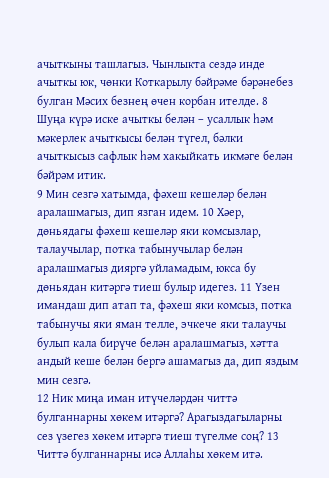ачыткыны ташлагыз. Чынлыкта сездә инде ачыткы юк, чѳнки Коткарылу бәйрәме бәрәнебез булган Мәсих безнең ѳчен корбан ителде. 8 Шуңа күрә иске ачыткы белән – усаллык һәм мәкерлек ачыткысы белән түгел, бәлки ачыткысыз сафлык һәм хакыйкать икмәге белән бәйрәм итик.
9 Мин сезгә хатымда, фәхеш кешеләр белән аралашмагыз, дип язган идем. 10 Хәер, дѳньядагы фәхеш кешеләр яки комсызлар, талаучылар, потка табынучылар белән аралашмагыз дияргә уйламадым, юкса бу дѳньядан китәргә тиеш булыр идегез. 11 Үзен имандаш дип атап та, фәхеш яки комсыз, потка табынучы яки яман телле, эчкече яки талаучы булып кала бирүче белән аралашмагыз, хәтта андый кеше белән бергә ашамагыз да, дип яздым мин сезгә.
12 Ник миңа иман итүчеләрдән читтә булганнарны хѳкем итәргә? Арагыздагыларны сез үзегез хѳкем итәргә тиеш түгелме соң? 13 Читтә булганнарны исә Аллаһы хѳкем итә.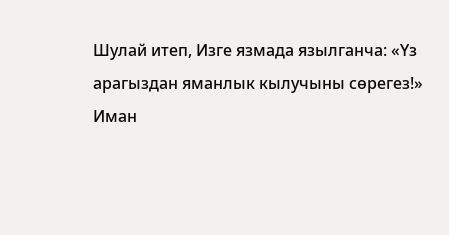Шулай итеп, Изге язмада язылганча: «Үз арагыздан яманлык кылучыны сѳрегез!»
Иман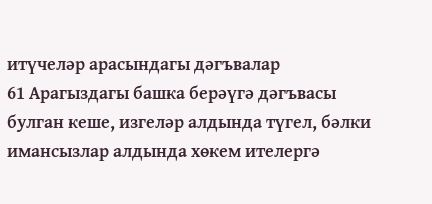итүчеләр арасындагы дәгъвалар
61 Арагыздагы башка берәүгә дәгъвасы булган кеше, изгеләр алдында түгел, бәлки имансызлар алдында хѳкем ителергә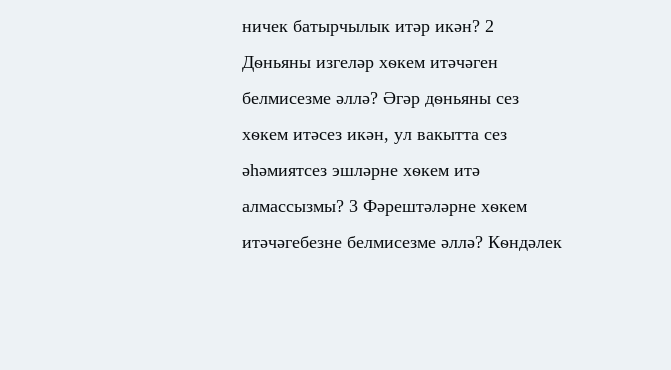ничек батырчылык итәр икән? 2 Дѳньяны изгеләр хѳкем итәчәген белмисезме әллә? Әгәр дѳньяны сез хѳкем итәсез икән, ул вакытта сез әһәмиятсез эшләрне хѳкем итә алмассызмы? 3 Фәрештәләрне хѳкем итәчәгебезне белмисезме әллә? Кѳндәлек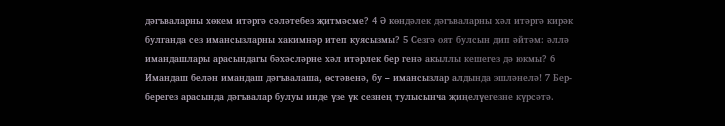дәгъваларны хѳкем итәргә сәләтебез җитмәсме? 4 Ә кѳндәлек дәгъваларны хәл итәргә кирәк булганда сез имансызларны хакимнәр итеп куясызмы? 5 Сезгә оят булсын дип әйтәм: әллә имандашлары арасындагы бәхәсләрне хәл итәрлек бер генә акыллы кешегез дә юкмы? 6 Имандаш белән имандаш дәгъвалаша, ѳстәвенә, бу – имансызлар алдында эшләнелә! 7 Бер-берегез арасында дәгъвалар булуы инде үзе үк сезнең тулысынча җиңелүегезне күрсәтә.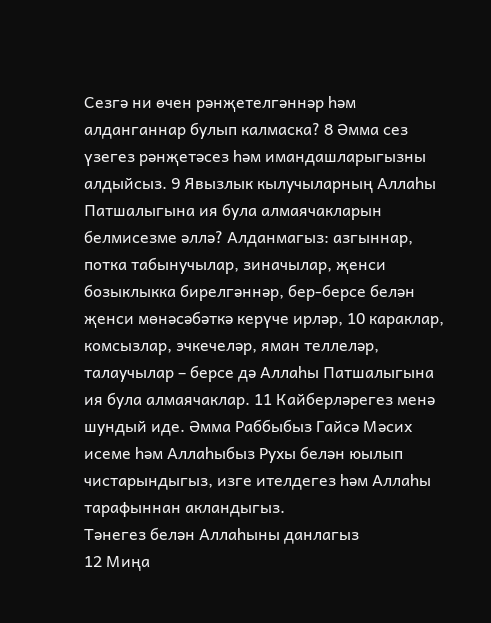Сезгә ни ѳчен рәнҗетелгәннәр һәм алданганнар булып калмаска? 8 Әмма сез үзегез рәнҗетәсез һәм имандашларыгызны алдыйсыз. 9 Явызлык кылучыларның Аллаһы Патшалыгына ия була алмаячакларын белмисезме әллә? Алданмагыз: азгыннар, потка табынучылар, зиначылар, җенси бозыклыкка бирелгәннәр, бер-берсе белән җенси мѳнәсәбәткә керүче ирләр, 10 караклар, комсызлар, эчкечеләр, яман теллеләр, талаучылар – берсе дә Аллаһы Патшалыгына ия була алмаячаклар. 11 Кайберләрегез менә шундый иде. Әмма Раббыбыз Гайсә Мәсих исеме һәм Аллаһыбыз Рухы белән юылып чистарындыгыз, изге ителдегез һәм Аллаһы тарафыннан акландыгыз.
Тәнегез белән Аллаһыны данлагыз
12 Миңа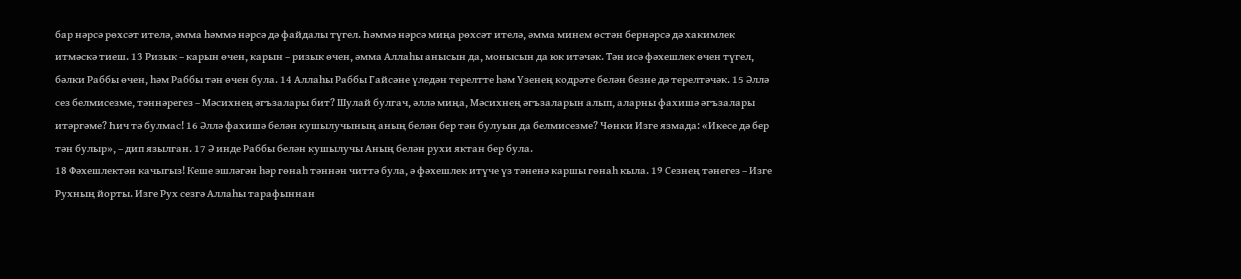бар нәрсә рѳхсәт ителә, әмма һәммә нәрсә дә файдалы түгел. Һәммә нәрсә миңа рѳхсәт ителә, әмма минем ѳстән бернәрсә дә хакимлек итмәскә тиеш. 13 Ризык – карын ѳчен, карын – ризык ѳчен, әмма Аллаһы анысын да, монысын да юк итәчәк. Тән исә фәхешлек ѳчен түгел, бәлки Раббы ѳчен, һәм Раббы тән ѳчен була. 14 Аллаһы Раббы Гайсәне үледән терелтте һәм Үзенең кодрәте белән безне дә терелтәчәк. 15 Әллә сез белмисезме, тәннәрегез – Мәсихнең әгъзалары бит? Шулай булгач, әллә миңа, Мәсихнең әгъзаларын алып, аларны фахишә әгъзалары итәргәме? Һич тә булмас! 16 Әллә фахишә белән кушылучының аның белән бер тән булуын да белмисезме? Чѳнки Изге язмада: «Икесе дә бер тән булыр», – дип язылган. 17 Ә инде Раббы белән кушылучы Аның белән рухи яктан бер була.
18 Фәхешлектән качыгыз! Кеше эшләгән һәр гѳнаһ тәннән читтә була, ә фәхешлек итүче үз тәненә каршы гѳнаһ кыла. 19 Сезнең тәнегез – Изге Рухның йорты. Изге Рух сезгә Аллаһы тарафыннан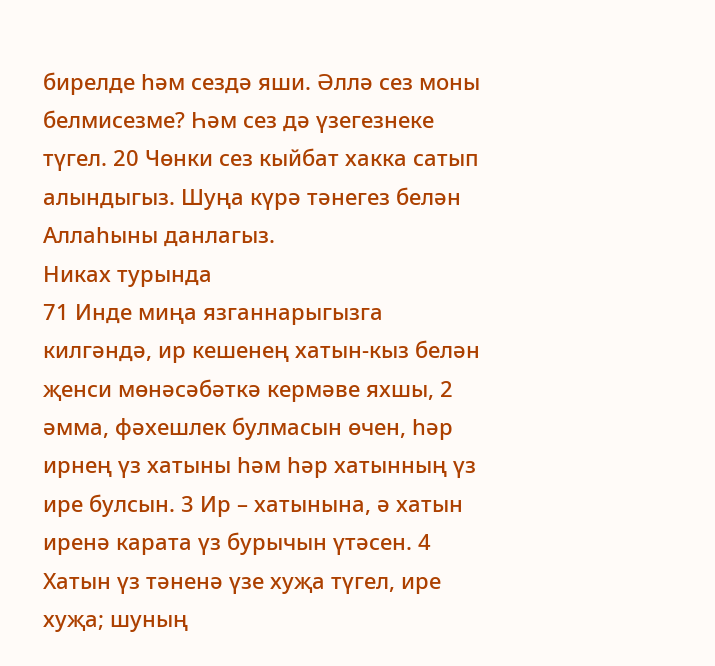бирелде һәм сездә яши. Әллә сез моны белмисезме? Һәм сез дә үзегезнеке түгел. 20 Чѳнки сез кыйбат хакка сатып алындыгыз. Шуңа күрә тәнегез белән Аллаһыны данлагыз.
Никах турында
71 Инде миңа язганнарыгызга килгәндә, ир кешенең хатын-кыз белән җенси мѳнәсәбәткә кермәве яхшы, 2 әмма, фәхешлек булмасын ѳчен, һәр ирнең үз хатыны һәм һәр хатынның үз ире булсын. 3 Ир – хатынына, ә хатын иренә карата үз бурычын үтәсен. 4 Хатын үз тәненә үзе хуҗа түгел, ире хуҗа; шуның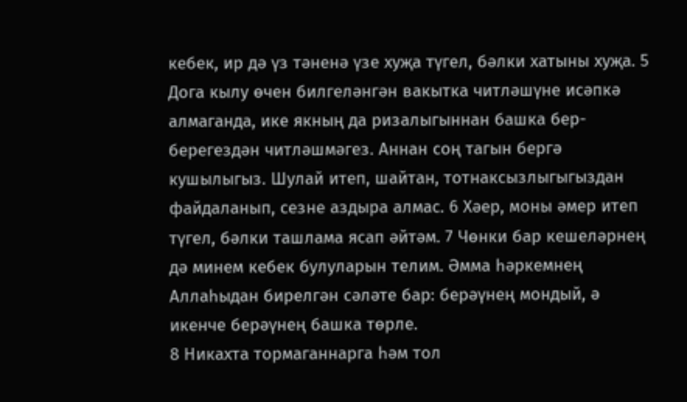кебек, ир дә үз тәненә үзе хуҗа түгел, бәлки хатыны хуҗа. 5 Дога кылу ѳчен билгеләнгән вакытка читләшүне исәпкә алмаганда, ике якның да ризалыгыннан башка бер-берегездән читләшмәгез. Аннан соң тагын бергә кушылыгыз. Шулай итеп, шайтан, тотнаксызлыгыгыздан файдаланып, сезне аздыра алмас. 6 Хәер, моны әмер итеп түгел, бәлки ташлама ясап әйтәм. 7 Чѳнки бар кешеләрнең дә минем кебек булуларын телим. Әмма һәркемнең Аллаһыдан бирелгән сәләте бар: берәүнең мондый, ә икенче берәүнең башка тѳрле.
8 Никахта тормаганнарга һәм тол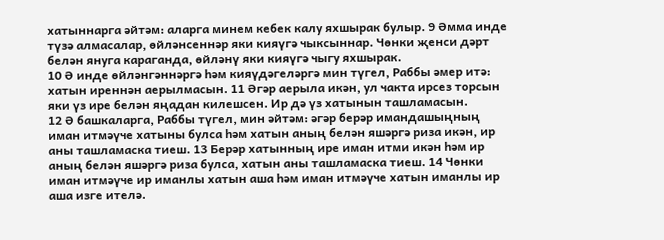хатыннарга әйтәм: аларга минем кебек калу яхшырак булыр. 9 Әмма инде түзә алмасалар, ѳйләнсеннәр яки кияүгә чыксыннар. Чѳнки җенси дәрт белән януга караганда, ѳйләнү яки кияүгә чыгу яхшырак.
10 Ә инде ѳйләнгәннәргә һәм кияүдәгеләргә мин түгел, Раббы әмер итә: хатын иреннән аерылмасын. 11 Әгәр аерыла икән, ул чакта ирсез торсын яки үз ире белән яңадан килешсен. Ир дә үз хатынын ташламасын.
12 Ә башкаларга, Раббы түгел, мин әйтәм: әгәр берәр имандашыңның иман итмәүче хатыны булса һәм хатын аның белән яшәргә риза икән, ир аны ташламаска тиеш. 13 Берәр хатынның ире иман итми икән һәм ир аның белән яшәргә риза булса, хатын аны ташламаска тиеш. 14 Чѳнки иман итмәүче ир иманлы хатын аша һәм иман итмәүче хатын иманлы ир аша изге ителә.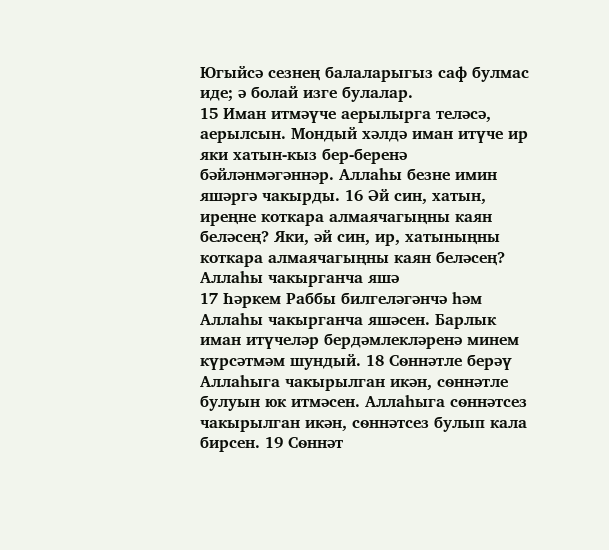Югыйсә сезнең балаларыгыз саф булмас иде; ә болай изге булалар.
15 Иман итмәүче аерылырга теләсә, аерылсын. Мондый хәлдә иман итүче ир яки хатын-кыз бер-беренә бәйләнмәгәннәр. Аллаһы безне имин яшәргә чакырды. 16 Әй син, хатын, иреңне коткара алмаячагыңны каян беләсең? Яки, әй син, ир, хатыныңны коткара алмаячагыңны каян беләсең?
Аллаһы чакырганча яшә
17 Һәркем Раббы билгеләгәнчә һәм Аллаһы чакырганча яшәсен. Барлык иман итүчеләр бердәмлекләренә минем күрсәтмәм шундый. 18 Сѳннәтле берәү Аллаһыга чакырылган икән, сѳннәтле булуын юк итмәсен. Аллаһыга сѳннәтсез чакырылган икән, сѳннәтсез булып кала бирсен. 19 Сѳннәт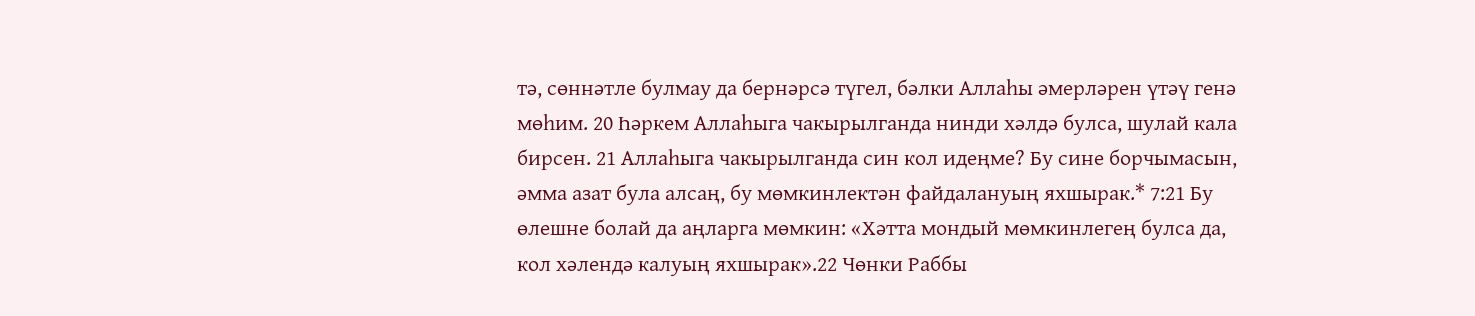тә, сѳннәтле булмау да бернәрсә түгел, бәлки Аллаһы әмерләрен үтәү генә мѳһим. 20 Һәркем Аллаһыга чакырылганда нинди хәлдә булса, шулай кала бирсен. 21 Аллаһыга чакырылганда син кол идеңме? Бу сине борчымасын, әмма азат була алсаң, бу мѳмкинлектән файдалануың яхшырак.* 7:21 Бу ѳлешне болай да аңларга мѳмкин: «Хәтта мондый мѳмкинлегең булса да, кол хәлендә калуың яхшырак».22 Чѳнки Раббы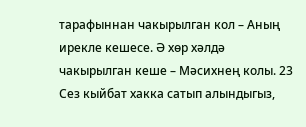тарафыннан чакырылган кол – Аның ирекле кешесе. Ә хѳр хәлдә чакырылган кеше – Мәсихнең колы. 23 Сез кыйбат хакка сатып алындыгыз,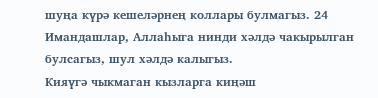шуңа күрә кешеләрнең коллары булмагыз. 24 Имандашлар, Аллаһыга нинди хәлдә чакырылган булсагыз, шул хәлдә калыгыз.
Кияүгә чыкмаган кызларга киңәш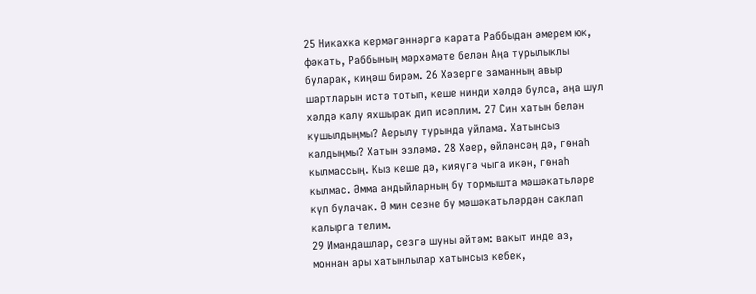25 Никахка кермәгәннәргә карата Раббыдан әмерем юк, фәкать, Раббының мәрхәмәте белән Аңа турылыклы буларак, киңәш бирәм. 26 Хәзерге заманның авыр шартларын истә тотып, кеше нинди хәлдә булса, аңа шул хәлдә калу яхшырак дип исәплим. 27 Син хатын белән кушылдыңмы? Аерылу турында уйлама. Хатынсыз калдыңмы? Хатын эзләмә. 28 Хәер, ѳйләнсәң дә, гѳнаһ кылмассың. Кыз кеше дә, кияүгә чыга икән, гѳнаһ кылмас. Әмма андыйларның бу тормышта мәшәкатьләре күп булачак. Ә мин сезне бу мәшәкатьләрдән саклап калырга телим.
29 Имандашлар, сезгә шуны әйтәм: вакыт инде аз, моннан ары хатынлылар хатынсыз кебек,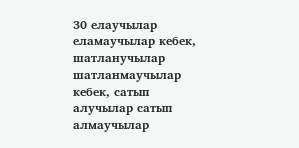30 елаучылар еламаучылар кебек, шатланучылар шатланмаучылар кебек, сатып алучылар сатып алмаучылар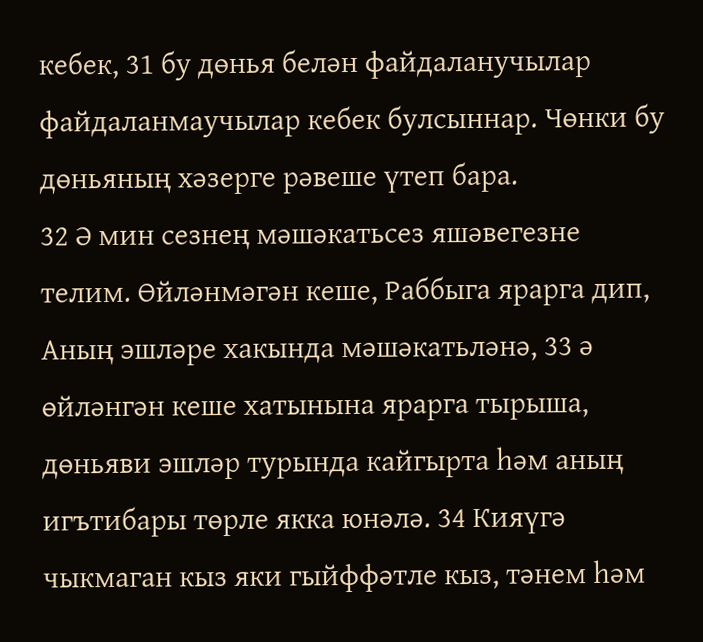кебек, 31 бу дѳнья белән файдаланучылар файдаланмаучылар кебек булсыннар. Чѳнки бу дѳньяның хәзерге рәвеше үтеп бара.
32 Ә мин сезнең мәшәкатьсез яшәвегезне телим. Ѳйләнмәгән кеше, Раббыга ярарга дип, Аның эшләре хакында мәшәкатьләнә, 33 ә ѳйләнгән кеше хатынына ярарга тырыша, дѳньяви эшләр турында кайгырта һәм аның игътибары тѳрле якка юнәлә. 34 Кияүгә чыкмаган кыз яки гыйффәтле кыз, тәнем һәм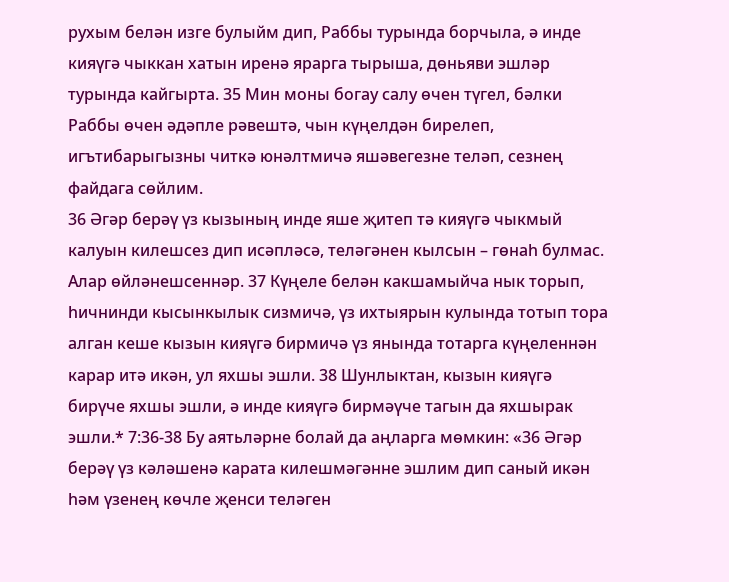рухым белән изге булыйм дип, Раббы турында борчыла, ә инде кияүгә чыккан хатын иренә ярарга тырыша, дѳньяви эшләр турында кайгырта. 35 Мин моны богау салу ѳчен түгел, бәлки Раббы ѳчен әдәпле рәвештә, чын күңелдән бирелеп, игътибарыгызны читкә юнәлтмичә яшәвегезне теләп, сезнең файдага сѳйлим.
36 Әгәр берәү үз кызының инде яше җитеп тә кияүгә чыкмый калуын килешсез дип исәпләсә, теләгәнен кылсын – гѳнаһ булмас. Алар ѳйләнешсеннәр. 37 Күңеле белән какшамыйча нык торып, һичнинди кысынкылык сизмичә, үз ихтыярын кулында тотып тора алган кеше кызын кияүгә бирмичә үз янында тотарга күңеленнән карар итә икән, ул яхшы эшли. 38 Шунлыктан, кызын кияүгә бирүче яхшы эшли, ә инде кияүгә бирмәүче тагын да яхшырак эшли.* 7:36-38 Бу аятьләрне болай да аңларга мѳмкин: «36 Әгәр берәү үз кәләшенә карата килешмәгәнне эшлим дип саный икән һәм үзенең кѳчле җенси теләген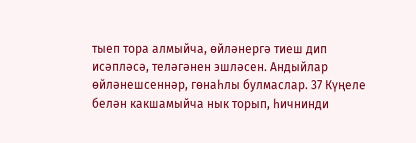тыеп тора алмыйча, ѳйләнергә тиеш дип исәпләсә, теләгәнен эшләсен. Андыйлар ѳйләнешсеннәр, гѳнаһлы булмаслар. 37 Күңеле белән какшамыйча нык торып, һичнинди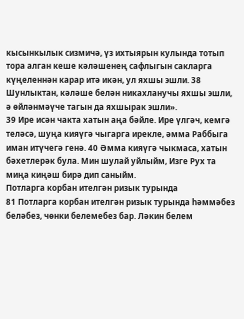кысынкылык сизмичә, үз ихтыярын кулында тотып тора алган кеше кәләшенең сафлыгын сакларга күңеленнән карар итә икән, ул яхшы эшли. 38 Шунлыктан, кәләше белән никахланучы яхшы эшли, ә ѳйләнмәүче тагын да яхшырак эшли».
39 Ире исән чакта хатын аңа бәйле. Ире үлгәч, кемгә теләсә, шуңа кияүгә чыгарга ирекле, әмма Раббыга иман итүчегә генә. 40 Әмма кияүгә чыкмаса, хатын бәхетлерәк була. Мин шулай уйлыйм, Изге Рух та миңа киңәш бирә дип саныйм.
Потларга корбан ителгән ризык турында
81 Потларга корбан ителгән ризык турында һәммәбез беләбез, чѳнки белемебез бар. Ләкин белем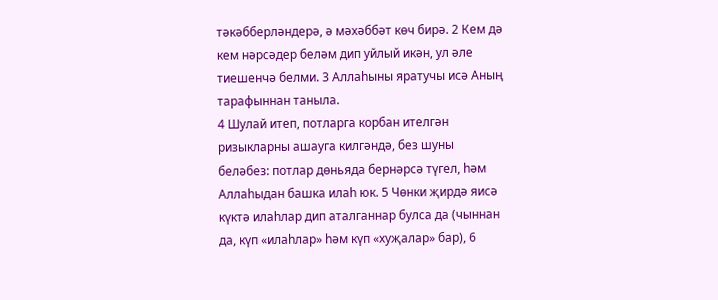тәкәбберләндерә, ә мәхәббәт кѳч бирә. 2 Кем дә кем нәрсәдер беләм дип уйлый икән, ул әле тиешенчә белми. 3 Аллаһыны яратучы исә Аның тарафыннан таныла.
4 Шулай итеп, потларга корбан ителгән ризыкларны ашауга килгәндә, без шуны беләбез: потлар дѳньяда бернәрсә түгел, һәм Аллаһыдан башка илаһ юк. 5 Чѳнки җирдә яисә күктә илаһлар дип аталганнар булса да (чыннан да, күп «илаһлар» һәм күп «хуҗалар» бар), 6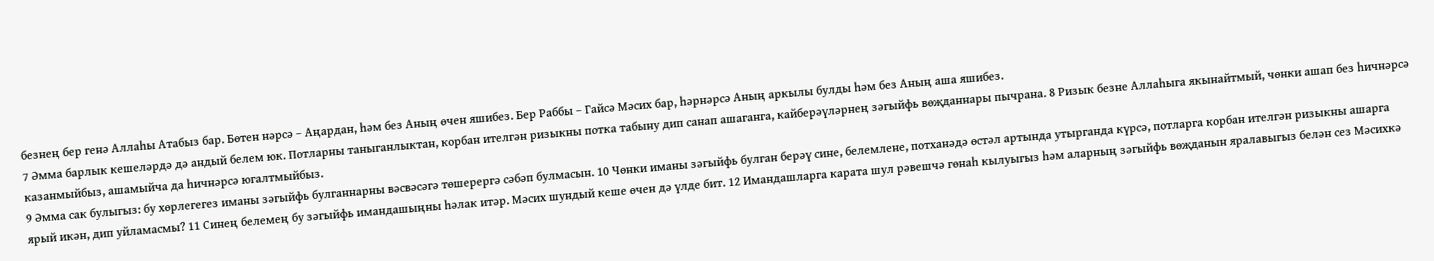безнең бер генә Аллаһы Атабыз бар. Бѳтен нәрсә – Аңардан, һәм без Аның ѳчен яшибез. Бер Раббы – Гайсә Мәсих бар, һәрнәрсә Аның аркылы булды һәм без Аның аша яшибез.
7 Әмма барлык кешеләрдә дә андый белем юк. Потларны таныганлыктан, корбан ителгән ризыкны потка табыну дип санап ашаганга, кайберәүләрнең зәгыйфь вѳҗданнары пычрана. 8 Ризык безне Аллаһыга якынайтмый, чѳнки ашап без һичнәрсә казанмыйбыз, ашамыйча да һичнәрсә югалтмыйбыз.
9 Әмма сак булыгыз: бу хѳрлегегез иманы зәгыйфь булганнарны вәсвәсәгә тѳшерергә сәбәп булмасын. 10 Чѳнки иманы зәгыйфь булган берәү сине, белемлене, потханәдә ѳстәл артында утырганда күрсә, потларга корбан ителгән ризыкны ашарга ярый икән, дип уйламасмы? 11 Синең белемең бу зәгыйфь имандашыңны һәлак итәр. Мәсих шундый кеше ѳчен дә үлде бит. 12 Имандашларга карата шул рәвешчә гѳнаһ кылуыгыз һәм аларның зәгыйфь вѳҗданын яралавыгыз белән сез Мәсихкә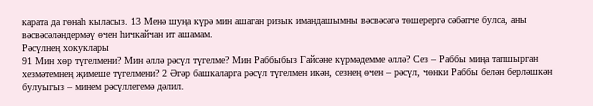карата да гѳнаһ кыласыз. 13 Менә шуңа күрә мин ашаган ризык имандашымны вәсвәсәгә тѳшерергә сәбәпче булса, аны вәсвәсәләндермәү ѳчен һичкайчан ит ашамам.
Рәсүлнең хокуклары
91 Мин хѳр түгелмени? Мин әллә рәсүл түгелме? Мин Раббыбыз Гайсәне күрмәдемме әллә? Сез – Раббы миңа тапшырган хезмәтемнең җимеше түгелмени? 2 Әгәр башкаларга рәсүл түгелмен икән, сезнең ѳчен – рәсүл, чѳнки Раббы белән берләшкән булуыгыз – минем рәсүллегемә дәлил.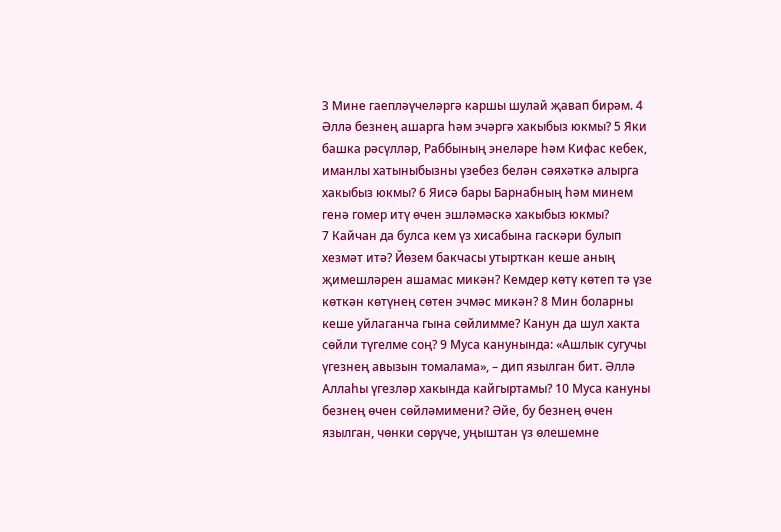3 Мине гаепләүчеләргә каршы шулай җавап бирәм. 4 Әллә безнең ашарга һәм эчәргә хакыбыз юкмы? 5 Яки башка рәсүлләр, Раббының энеләре һәм Кифас кебек, иманлы хатыныбызны үзебез белән сәяхәткә алырга хакыбыз юкмы? 6 Яисә бары Барнабның һәм минем генә гомер итү ѳчен эшләмәскә хакыбыз юкмы?
7 Кайчан да булса кем үз хисабына гаскәри булып хезмәт итә? Йѳзем бакчасы утырткан кеше аның җимешләрен ашамас микән? Кемдер кѳтү кѳтеп тә үзе кѳткән кѳтүнең сѳтен эчмәс микән? 8 Мин боларны кеше уйлаганча гына сѳйлимме? Канун да шул хакта сѳйли түгелме соң? 9 Муса канунында: «Ашлык сугучы үгезнең авызын томалама», – дип язылган бит. Әллә Аллаһы үгезләр хакында кайгыртамы? 10 Муса кануны безнең ѳчен сѳйләмимени? Әйе, бу безнең ѳчен язылган, чѳнки сѳрүче, уңыштан үз ѳлешемне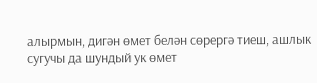алырмын, дигән ѳмет белән сѳрергә тиеш, ашлык сугучы да шундый ук ѳмет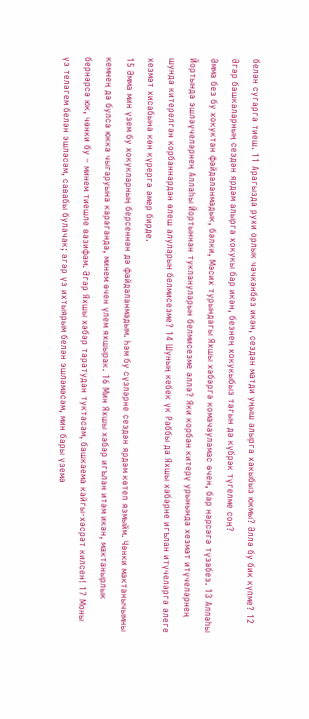белән сугарга тиеш. 11 Арагызда рухи орлык чәчкәнбез икән, сездән матди уңыш алырга хакыбыз юкмы? Әллә бу бик күпме? 12 Әгәр башкаларның сездән ярдәм алырга хокукы бар икән, безнең хокукыбыз тагын да күбрәк түгелме соң?
Әмма без бу хокуктан файдаланмадык, бәлки, Мәсих турындагы Яхшы хәбәргә комачауламас ѳчен, бар нәрсәгә түзәбез. 13 Аллаһы Йортында эшләүчеләрнең Аллаһы Йортыннан туклануларын белмисезме әллә? Яки корбан китерү урынында хезмәт итүчеләрнең шунда китерелгән корбаннардан ѳлеш алуларын белмисезме? 14 Шуның кебек үк Раббы да Яхшы хәбәрне игълан итүчеләргә әлеге хезмәт хисабына кѳн күрергә әмер бирде.
15 Әмма мин үзем бу хокукларның берсеннән дә файдаланмадым. Һәм бу сүзләрне сездән ярдәм кѳтеп язмыйм. Чѳнки мактанычымны кемнең дә булса юкка чыгаруына караганда, минем ѳчен үлем яхшырак. 16 Мин Яхшы хәбәр игълан итәм икән, мактанырлык бернәрсә юк, чѳнки бу – минем тиешле вазифам. Әгәр Яхшы хәбәр таратудан туктасам, башкаема кайгы-хәсрәт килсен! 17 Моны үз теләгем белән эшләсәм, савабы булачак; әгәр үз ихтыярым белән эшләмәсәм, мин бары үземә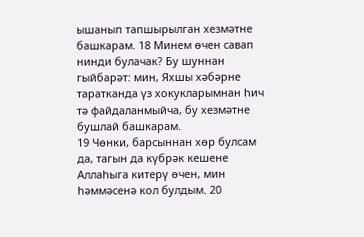ышанып тапшырылган хезмәтне башкарам. 18 Минем ѳчен савап нинди булачак? Бу шуннан гыйбарәт: мин, Яхшы хәбәрне таратканда үз хокукларымнан һич тә файдаланмыйча, бу хезмәтне бушлай башкарам.
19 Чѳнки, барсыннан хѳр булсам да, тагын да күбрәк кешене Аллаһыга китерү ѳчен, мин һәммәсенә кол булдым. 20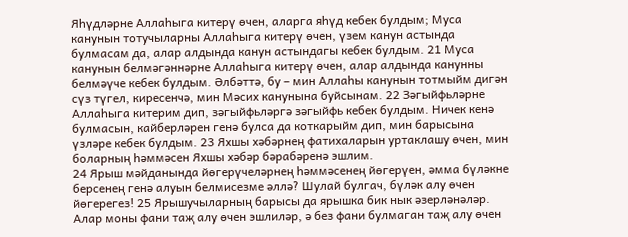Яһүдләрне Аллаһыга китерү ѳчен, аларга яһүд кебек булдым; Муса канунын тотучыларны Аллаһыга китерү ѳчен, үзем канун астында булмасам да, алар алдында канун астындагы кебек булдым. 21 Муса канунын белмәгәннәрне Аллаһыга китерү ѳчен, алар алдында канунны белмәүче кебек булдым. Әлбәттә, бу – мин Аллаһы канунын тотмыйм дигән сүз түгел, киресенчә, мин Мәсих канунына буйсынам. 22 Зәгыйфьләрне Аллаһыга китерим дип, зәгыйфьләргә зәгыйфь кебек булдым. Ничек кенә булмасын, кайберләрен генә булса да коткарыйм дип, мин барысына үзләре кебек булдым. 23 Яхшы хәбәрнең фатихаларын уртаклашу ѳчен, мин боларның һәммәсен Яхшы хәбәр бәрабәренә эшлим.
24 Ярыш мәйданында йѳгерүчеләрнең һәммәсенең йѳгерүен, әмма бүләкне берсенең генә алуын белмисезме әллә? Шулай булгач, бүләк алу ѳчен йѳгерегез! 25 Ярышучыларның барысы да ярышка бик нык әзерләнәләр. Алар моны фани таҗ алу ѳчен эшлиләр, ә без фани булмаган таҗ алу ѳчен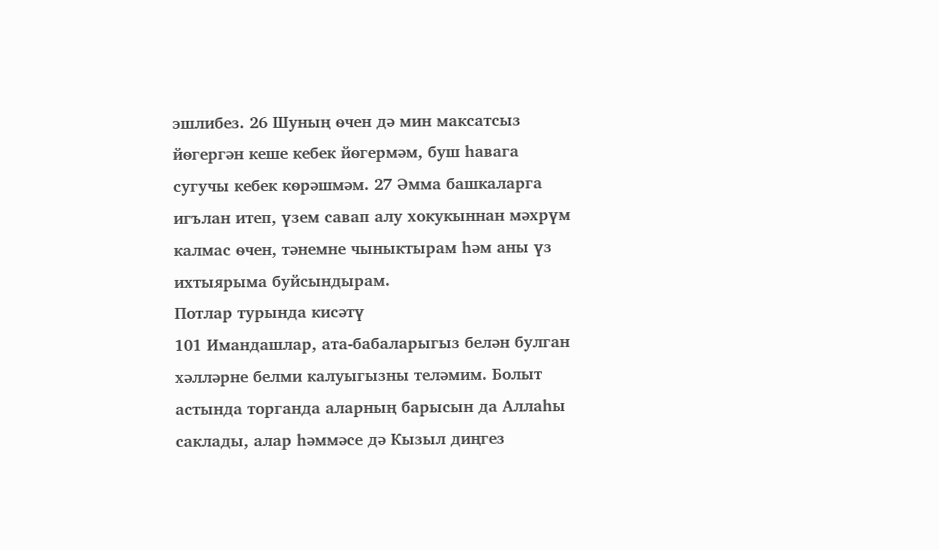эшлибез. 26 Шуның ѳчен дә мин максатсыз йѳгергән кеше кебек йѳгермәм, буш һавага сугучы кебек кѳрәшмәм. 27 Әмма башкаларга игълан итеп, үзем савап алу хокукыннан мәхрүм калмас ѳчен, тәнемне чыныктырам һәм аны үз ихтыярыма буйсындырам.
Потлар турында кисәтү
101 Имандашлар, ата-бабаларыгыз белән булган хәлләрне белми калуыгызны теләмим. Болыт астында торганда аларның барысын да Аллаһы саклады, алар һәммәсе дә Кызыл диңгез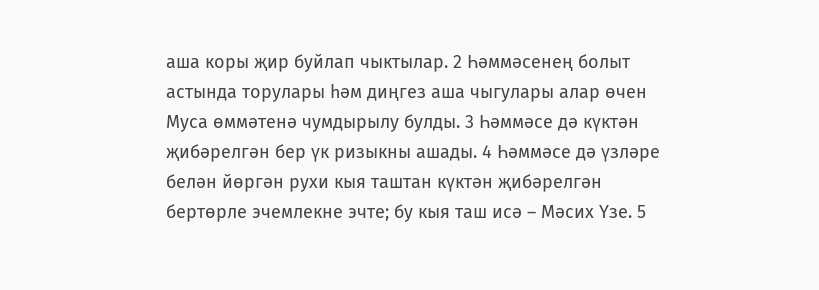аша коры җир буйлап чыктылар. 2 Һәммәсенең болыт астында торулары һәм диңгез аша чыгулары алар ѳчен Муса ѳммәтенә чумдырылу булды. 3 Һәммәсе дә күктән җибәрелгән бер үк ризыкны ашады. 4 Һәммәсе дә үзләре белән йѳргән рухи кыя таштан күктән җибәрелгән бертѳрле эчемлекне эчте; бу кыя таш исә – Мәсих Үзе. 5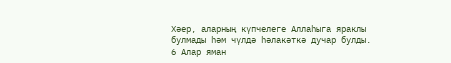Хәер, аларның күпчелеге Аллаһыга яраклы булмады һәм чүлдә һәлакәткә дучар булды.
6 Алар яман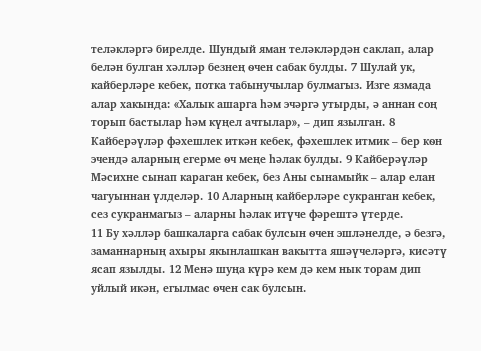теләкләргә бирелде. Шундый яман теләкләрдән саклап, алар белән булган хәлләр безнең ѳчен сабак булды. 7 Шулай ук, кайберләре кебек, потка табынучылар булмагыз. Изге язмада алар хакында: «Халык ашарга һәм эчәргә утырды, ә аннан соң торып бастылар һәм күңел ачтылар», – дип язылган. 8 Кайберәүләр фәхешлек иткән кебек, фәхешлек итмик – бер кѳн эчендә аларның егерме ѳч меңе һәлак булды. 9 Кайберәүләр Мәсихне сынап караган кебек, без Аны сынамыйк – алар елан чагуыннан үлделәр. 10 Аларның кайберләре сукранган кебек, сез сукранмагыз – аларны һәлак итүче фәрештә үтерде.
11 Бу хәлләр башкаларга сабак булсын ѳчен эшләнелде, ә безгә, заманнарның ахыры якынлашкан вакытта яшәүчеләргә, кисәтү ясап язылды. 12 Менә шуңа күрә кем дә кем нык торам дип уйлый икән, егылмас ѳчен сак булсын.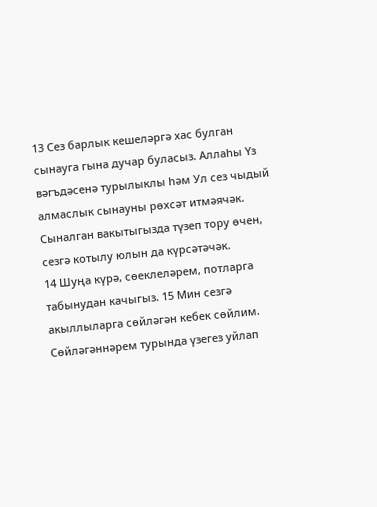13 Сез барлык кешеләргә хас булган сынауга гына дучар буласыз. Аллаһы Үз вәгъдәсенә турылыклы һәм Ул сез чыдый алмаслык сынауны рѳхсәт итмәячәк. Сыналган вакытыгызда түзеп тору ѳчен, сезгә котылу юлын да күрсәтәчәк.
14 Шуңа күрә, сѳеклеләрем, потларга табынудан качыгыз. 15 Мин сезгә акыллыларга сѳйләгән кебек сѳйлим. Сѳйләгәннәрем турында үзегез уйлап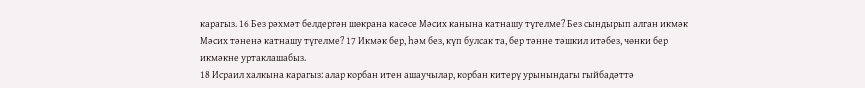карагыз. 16 Без рәхмәт белдергән шѳкрана касәсе Мәсих канына катнашу түгелме? Без сындырып алган икмәк Мәсих тәненә катнашу түгелме? 17 Икмәк бер, һәм без, күп булсак та, бер тәнне тәшкил итәбез, чѳнки бер икмәкне уртаклашабыз.
18 Исраил халкына карагыз: алар корбан итен ашаучылар, корбан китерү урынындагы гыйбадәттә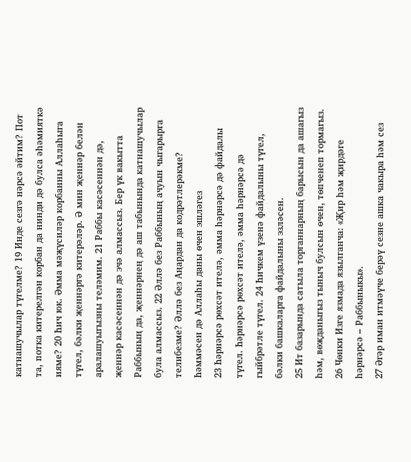катнашучылар түгелме? 19 Инде сезгә нәрсә әйтим? Пот та, потка китерелгән корбан да нинди дә булса әһәмияткә ияме? 20 Һич юк. Әмма мәҗүсиләр корбанны Аллаһыга түгел, бәлки җеннәргә китерәләр. Ә мин җеннәр белән аралашуыгызны теләмим. 21 Раббы касәсеннән дә, җеннәр касәсеннән дә эчә алмассыз. Бер үк вакытта Раббының да, җеннәрнең дә аш табынында катнашучылар була алмассыз. 22 Әллә без Раббының ачуын чыгарырга телибезме? Әллә без Аңардан да кодрәтлерәкме?
Һәммәсен дә Аллаһы даны ѳчен эшләгез
23 Һәрнәрсә рѳхсәт ителә, әмма һәрнәрсә дә файдалы түгел. Һәрнәрсә рѳхсәт ителә, әмма һәрнәрсә дә гыйбрәтле түгел. 24 Һичкем үзенә файдалыны түгел, бәлки башкаларга файдалыны эзләсен.
25 Ит базарында сатыла торганнарның барысын да ашагыз һәм, вѳҗданыгыз тыныч булсын ѳчен, тѳпченеп тормагыз. 26 Чѳнки Изге язмада язылганча: «Җир һәм җирдәге һәрнәрсә – Раббыныкы».
27 Әгәр иман итмәүче берәү сезне ашка чакыра һәм сез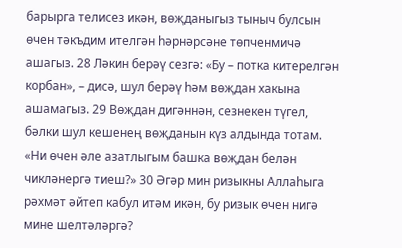барырга телисез икән, вѳҗданыгыз тыныч булсын ѳчен тәкъдим ителгән һәрнәрсәне тѳпченмичә ашагыз. 28 Ләкин берәү сезгә: «Бу – потка китерелгән корбан», – дисә, шул берәү һәм вѳҗдан хакына ашамагыз. 29 Вѳҗдан дигәннән, сезнекен түгел, бәлки шул кешенең вѳҗданын күз алдында тотам. «Ни ѳчен әле азатлыгым башка вѳҗдан белән чикләнергә тиеш?» 30 Әгәр мин ризыкны Аллаһыга рәхмәт әйтеп кабул итәм икән, бу ризык ѳчен нигә мине шелтәләргә?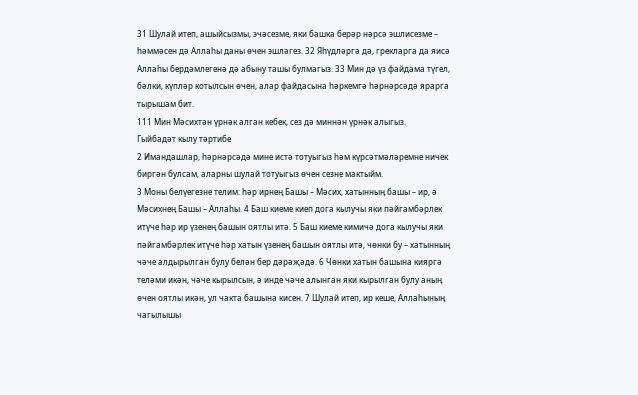31 Шулай итеп, ашыйсызмы, эчәсезме, яки башка берәр нәрсә эшлисезме – һәммәсен дә Аллаһы даны ѳчен эшләгез. 32 Яһүдләргә дә, грекларга да яисә Аллаһы бердәмлегенә дә абыну ташы булмагыз. 33 Мин дә үз файдама түгел, бәлки, күпләр котылсын ѳчен, алар файдасына һәркемгә һәрнәрсәдә ярарга тырышам бит.
111 Мин Мәсихтән үрнәк алган кебек, сез дә миннән үрнәк алыгыз.
Гыйбадәт кылу тәртибе
2 Имандашлар, һәрнәрсәдә мине истә тотуыгыз һәм күрсәтмәләремне ничек биргән булсам, аларны шулай тотуыгыз ѳчен сезне мактыйм.
3 Моны белүегезне телим: һәр ирнең Башы – Мәсих, хатынның башы – ир, ә Мәсихнең Башы – Аллаһы. 4 Баш киеме киеп дога кылучы яки пәйгамбәрлек итүче һәр ир үзенең башын оятлы итә. 5 Баш киеме кимичә дога кылучы яки пәйгамбәрлек итүче һәр хатын үзенең башын оятлы итә, чѳнки бу – хатынның чәче алдырылган булу белән бер дәрәҗәдә. 6 Чѳнки хатын башына кияргә теләми икән, чәче кырылсын, ә инде чәче алынган яки кырылган булу аның ѳчен оятлы икән, ул чакта башына кисен. 7 Шулай итеп, ир кеше, Аллаһының чагылышы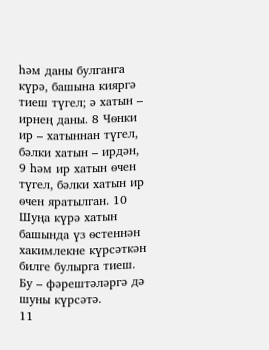һәм даны булганга күрә, башына кияргә тиеш түгел; ә хатын – ирнең даны. 8 Чѳнки ир – хатыннан түгел, бәлки хатын – ирдән, 9 һәм ир хатын ѳчен түгел, бәлки хатын ир ѳчен яратылган. 10 Шуңа күрә хатын башында үз ѳстеннән хакимлекне күрсәткән билге булырга тиеш. Бу – фәрештәләргә дә шуны күрсәтә.
11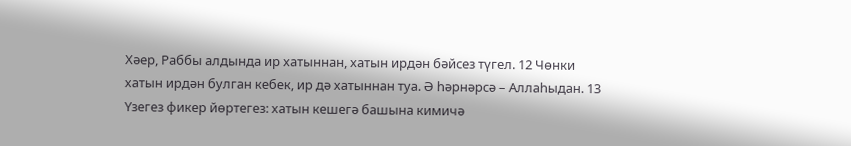Хәер, Раббы алдында ир хатыннан, хатын ирдән бәйсез түгел. 12 Чѳнки хатын ирдән булган кебек, ир дә хатыннан туа. Ә һәрнәрсә – Аллаһыдан. 13 Үзегез фикер йѳртегез: хатын кешегә башына кимичә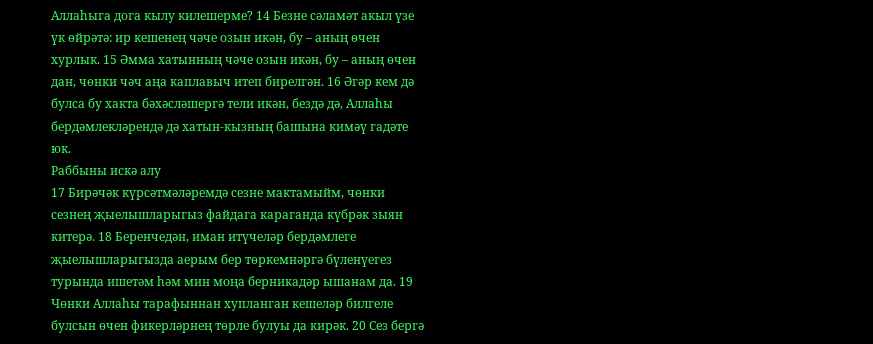Аллаһыга дога кылу килешерме? 14 Безне сәламәт акыл үзе үк ѳйрәтә: ир кешенең чәче озын икән, бу – аның ѳчен хурлык. 15 Әмма хатынның чәче озын икән, бу – аның ѳчен дан, чѳнки чәч аңа каплавыч итеп бирелгән. 16 Әгәр кем дә булса бу хакта бәхәсләшергә тели икән, бездә дә, Аллаһы бердәмлекләрендә дә хатын-кызның башына кимәү гадәте юк.
Раббыны искә алу
17 Бирәчәк күрсәтмәләремдә сезне мактамыйм, чѳнки сезнең җыелышларыгыз файдага караганда күбрәк зыян китерә. 18 Беренчедән, иман итүчеләр бердәмлеге җыелышларыгызда аерым бер тѳркемнәргә бүленүегез турында ишетәм һәм мин моңа берникадәр ышанам да. 19 Чѳнки Аллаһы тарафыннан хупланган кешеләр билгеле булсын ѳчен фикерләрнең тѳрле булуы да кирәк. 20 Сез бергә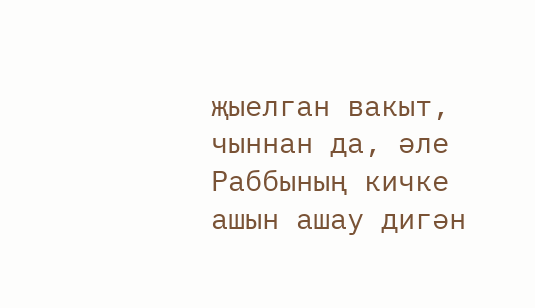җыелган вакыт, чыннан да, әле Раббының кичке ашын ашау дигән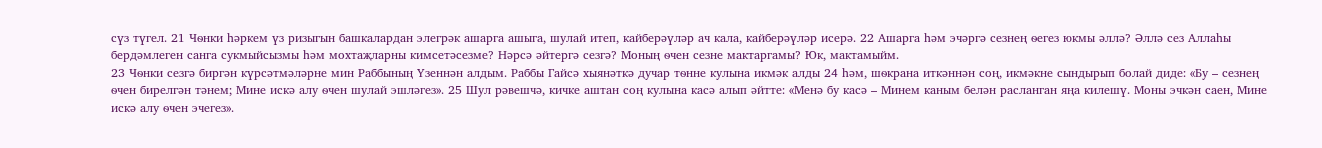сүз түгел. 21 Чѳнки һәркем үз ризыгын башкалардан элегрәк ашарга ашыга, шулай итеп, кайберәүләр ач кала, кайберәүләр исерә. 22 Ашарга һәм эчәргә сезнең ѳегез юкмы әллә? Әллә сез Аллаһы бердәмлеген санга сукмыйсызмы һәм мохтаҗларны кимсетәсезме? Нәрсә әйтергә сезгә? Моның ѳчен сезне мактаргамы? Юк, мактамыйм.
23 Чѳнки сезгә биргән күрсәтмәләрне мин Раббының Үзеннән алдым. Раббы Гайсә хыянәткә дучар тѳнне кулына икмәк алды 24 һәм, шѳкрана иткәннән соң, икмәкне сындырып болай диде: «Бу – сезнең ѳчен бирелгән тәнем; Мине искә алу ѳчен шулай эшләгез». 25 Шул рәвешчә, кичке аштан соң кулына касә алып әйтте: «Менә бу касә – Минем каным белән расланган яңа килешү. Моны эчкән саен, Мине искә алу ѳчен эчегез».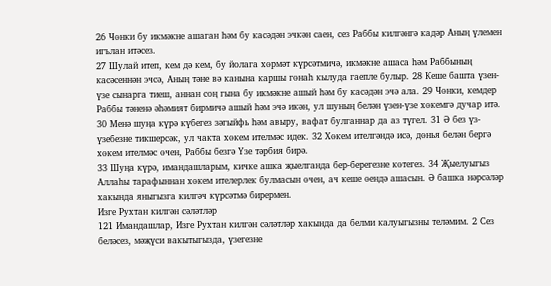26 Чѳнки бу икмәкне ашаган һәм бу касәдән эчкән саен, сез Раббы килгәнгә кадәр Аның үлемен игълан итәсез.
27 Шулай итеп, кем дә кем, бу йолага хѳрмәт күрсәтмичә, икмәкне ашаса һәм Раббының касәсеннән эчсә, Аның тәне вә канына каршы гѳнаһ кылуда гаепле булыр. 28 Кеше башта үзен-үзе сынарга тиеш, аннан соң гына бу икмәкне ашый һәм бу касәдән эчә ала. 29 Чѳнки, кемдер Раббы тәненә әһәмият бирмичә ашый һәм эчә икән, ул шуның белән үзен-үзе хѳкемгә дучар итә. 30 Менә шуңа күрә күбегез зәгыйфь һәм авыру, вафат булганнар да аз түгел. 31 Ә без үз-үзебезне тикшерсәк, ул чакта хѳкем ителмәс идек. 32 Хѳкем ителгәндә исә, дѳнья белән бергә хѳкем ителмәс ѳчен, Раббы безгә Үзе тәрбия бирә.
33 Шуңа күрә, имандашларым, кичке ашка җыелганда бер-берегезне кѳтегез. 34 Җыелуыгыз Аллаһы тарафыннан хѳкем ителерлек булмасын ѳчен, ач кеше ѳендә ашасын. Ә башка нәрсәләр хакында яныгызга килгәч күрсәтмә бирермен.
Изге Рухтан килгән сәләтләр
121 Имандашлар, Изге Рухтан килгән сәләтләр хакында да белми калуыгызны теләмим. 2 Сез беләсез, мәҗүси вакытыгызда, үзегезне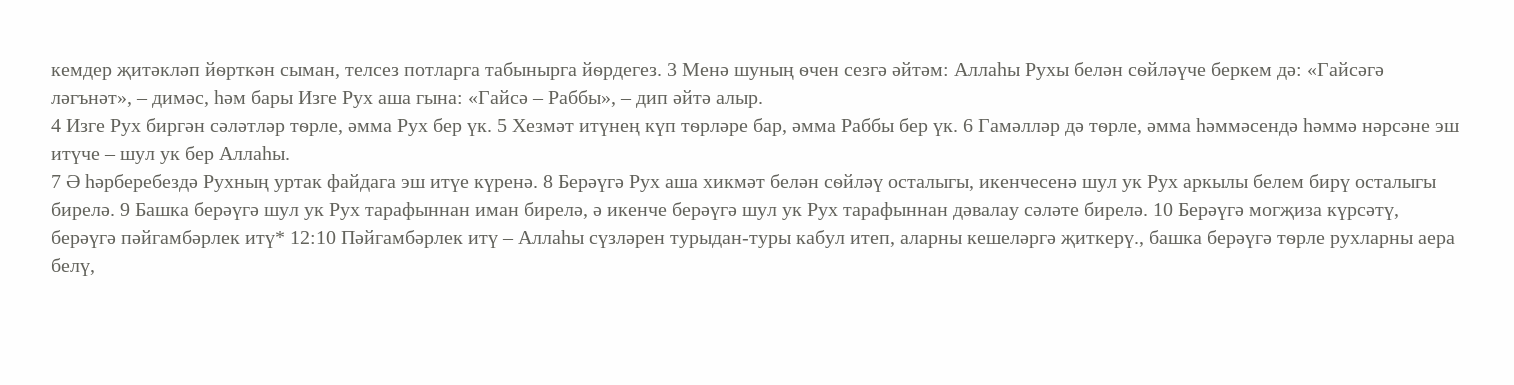кемдер җитәкләп йѳрткән сыман, телсез потларга табынырга йѳрдегез. 3 Менә шуның ѳчен сезгә әйтәм: Аллаһы Рухы белән сѳйләүче беркем дә: «Гайсәгә ләгънәт», – димәс, һәм бары Изге Рух аша гына: «Гайсә – Раббы», – дип әйтә алыр.
4 Изге Рух биргән сәләтләр тѳрле, әмма Рух бер үк. 5 Хезмәт итүнең күп тѳрләре бар, әмма Раббы бер үк. 6 Гамәлләр дә тѳрле, әмма һәммәсендә һәммә нәрсәне эш итүче – шул ук бер Аллаһы.
7 Ә һәрберебездә Рухның уртак файдага эш итүе күренә. 8 Берәүгә Рух аша хикмәт белән сѳйләү осталыгы, икенчесенә шул ук Рух аркылы белем бирү осталыгы бирелә. 9 Башка берәүгә шул ук Рух тарафыннан иман бирелә, ә икенче берәүгә шул ук Рух тарафыннан дәвалау сәләте бирелә. 10 Берәүгә могҗиза күрсәтү, берәүгә пәйгамбәрлек итү* 12:10 Пәйгамбәрлек итү – Аллаһы сүзләрен турыдан-туры кабул итеп, аларны кешеләргә җиткерү., башка берәүгә тѳрле рухларны аера белү,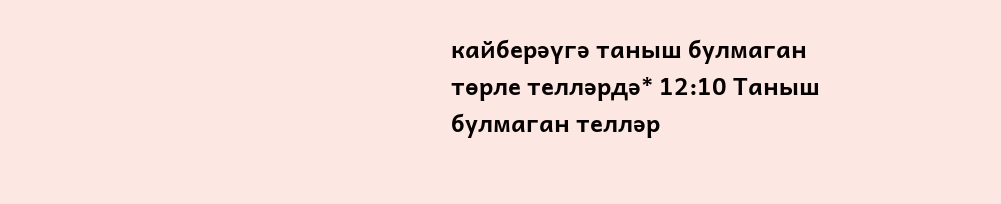кайберәүгә таныш булмаган тѳрле телләрдә* 12:10 Таныш булмаган телләр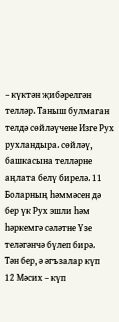– күктән җибәрелгән телләр. Таныш булмаган телдә сѳйләүчене Изге Рух рухландыра. сѳйләү, башкасына телләрне аңлата белү бирелә. 11 Боларның һәммәсен дә бер үк Рух эшли һәм һәркемгә сәләтне Үзе теләгәнчә бүлеп бирә.
Тән бер, ә әгъзалар күп
12 Мәсих – күп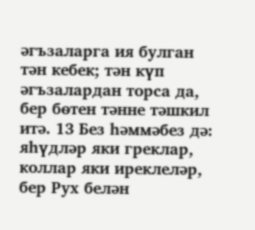әгъзаларга ия булган тән кебек; тән күп әгъзалардан торса да, бер бѳтен тәнне тәшкил итә. 13 Без һәммәбез дә: яһүдләр яки греклар, коллар яки иреклеләр, бер Рух белән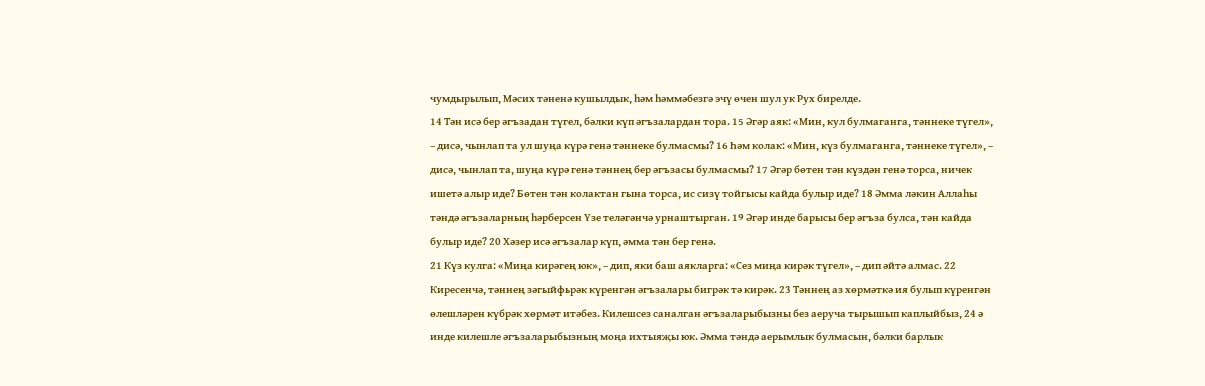чумдырылып, Мәсих тәненә кушылдык, һәм һәммәбезгә эчү ѳчен шул ук Рух бирелде.
14 Тән исә бер әгъзадан түгел, бәлки күп әгъзалардан тора. 15 Әгәр аяк: «Мин, кул булмаганга, тәннеке түгел», – дисә, чынлап та ул шуңа күрә генә тәннеке булмасмы? 16 Һәм колак: «Мин, күз булмаганга, тәннеке түгел», – дисә, чынлап та, шуңа күрә генә тәннең бер әгъзасы булмасмы? 17 Әгәр бѳтен тән күздән генә торса, ничек ишетә алыр иде? Бѳтен тән колактан гына торса, ис сизү тойгысы кайда булыр иде? 18 Әмма ләкин Аллаһы тәндә әгъзаларның һәрберсен Үзе теләгәнчә урнаштырган. 19 Әгәр инде барысы бер әгъза булса, тән кайда булыр иде? 20 Хәзер исә әгъзалар күп, әмма тән бер генә.
21 Күз кулга: «Миңа кирәгең юк», – дип, яки баш аякларга: «Сез миңа кирәк түгел», – дип әйтә алмас. 22 Киресенчә, тәннең зәгыйфьрәк күренгән әгъзалары бигрәк тә кирәк. 23 Тәннең аз хѳрмәткә ия булып күренгән ѳлешләрен күбрәк хѳрмәт итәбез. Килешсез саналган әгъзаларыбызны без аеруча тырышып каплыйбыз, 24 ә инде килешле әгъзаларыбызның моңа ихтыяҗы юк. Әмма тәндә аерымлык булмасын, бәлки барлык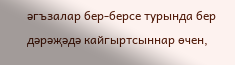әгъзалар бер-берсе турында бер дәрәҗәдә кайгыртсыннар ѳчен,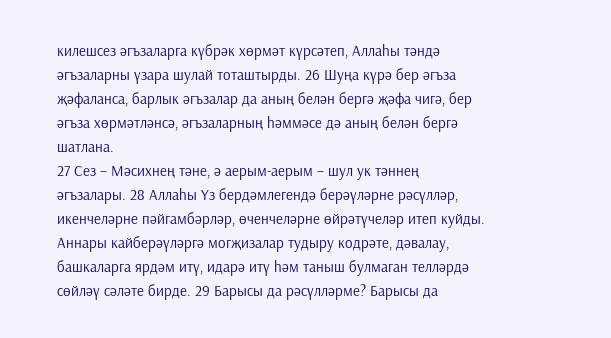килешсез әгъзаларга күбрәк хѳрмәт күрсәтеп, Аллаһы тәндә әгъзаларны үзара шулай тоташтырды. 26 Шуңа күрә бер әгъза җәфаланса, барлык әгъзалар да аның белән бергә җәфа чигә, бер әгъза хѳрмәтләнсә, әгъзаларның һәммәсе дә аның белән бергә шатлана.
27 Сез – Мәсихнең тәне, ә аерым-аерым – шул ук тәннең әгъзалары. 28 Аллаһы Үз бердәмлегендә берәүләрне рәсүлләр, икенчеләрне пәйгамбәрләр, ѳченчеләрне ѳйрәтүчеләр итеп куйды. Аннары кайберәүләргә могҗизалар тудыру кодрәте, дәвалау, башкаларга ярдәм итү, идарә итү һәм таныш булмаган телләрдә сѳйләү сәләте бирде. 29 Барысы да рәсүлләрме? Барысы да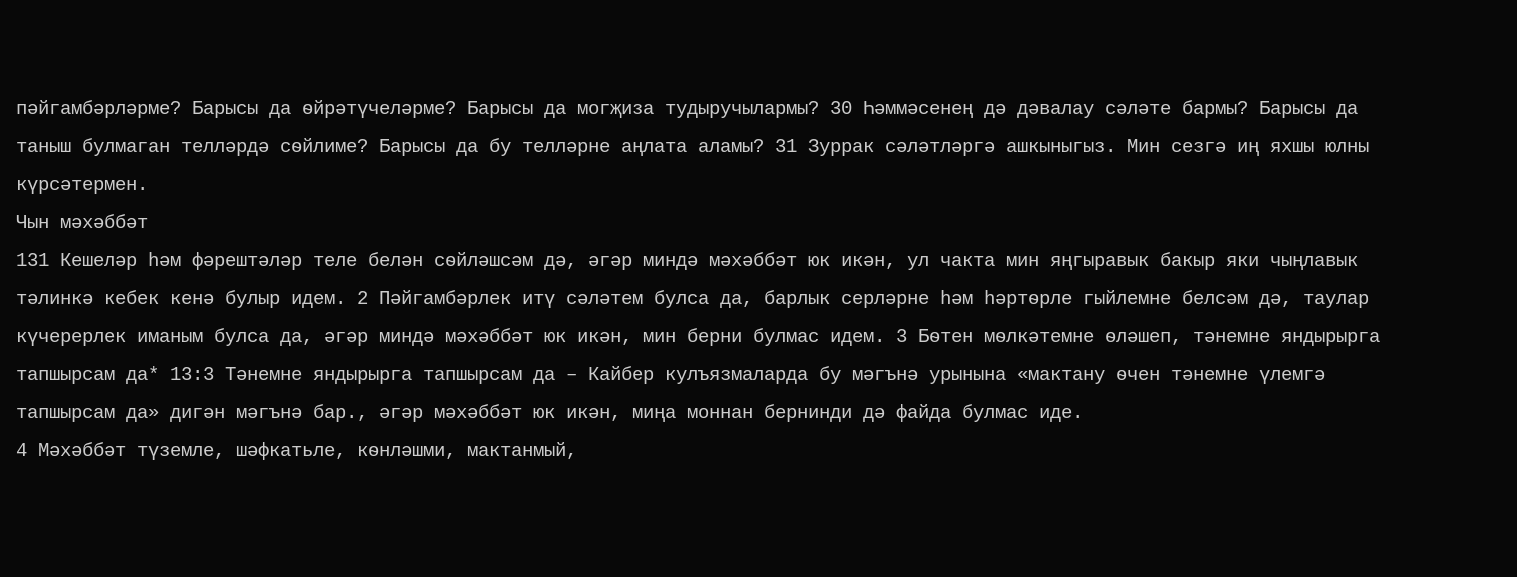пәйгамбәрләрме? Барысы да ѳйрәтүчеләрме? Барысы да могҗиза тудыручылармы? 30 Һәммәсенең дә дәвалау сәләте бармы? Барысы да таныш булмаган телләрдә сѳйлиме? Барысы да бу телләрне аңлата аламы? 31 Зуррак сәләтләргә ашкыныгыз. Мин сезгә иң яхшы юлны күрсәтермен.
Чын мәхәббәт
131 Кешеләр һәм фәрештәләр теле белән сѳйләшсәм дә, әгәр миндә мәхәббәт юк икән, ул чакта мин яңгыравык бакыр яки чыңлавык тәлинкә кебек кенә булыр идем. 2 Пәйгамбәрлек итү сәләтем булса да, барлык серләрне һәм һәртѳрле гыйлемне белсәм дә, таулар күчерерлек иманым булса да, әгәр миндә мәхәббәт юк икән, мин берни булмас идем. 3 Бѳтен мѳлкәтемне ѳләшеп, тәнемне яндырырга тапшырсам да* 13:3 Тәнемне яндырырга тапшырсам да – Кайбер кулъязмаларда бу мәгънә урынына «мактану ѳчен тәнемне үлемгә тапшырсам да» дигән мәгънә бар., әгәр мәхәббәт юк икән, миңа моннан бернинди дә файда булмас иде.
4 Мәхәббәт түземле, шәфкатьле, кѳнләшми, мактанмый,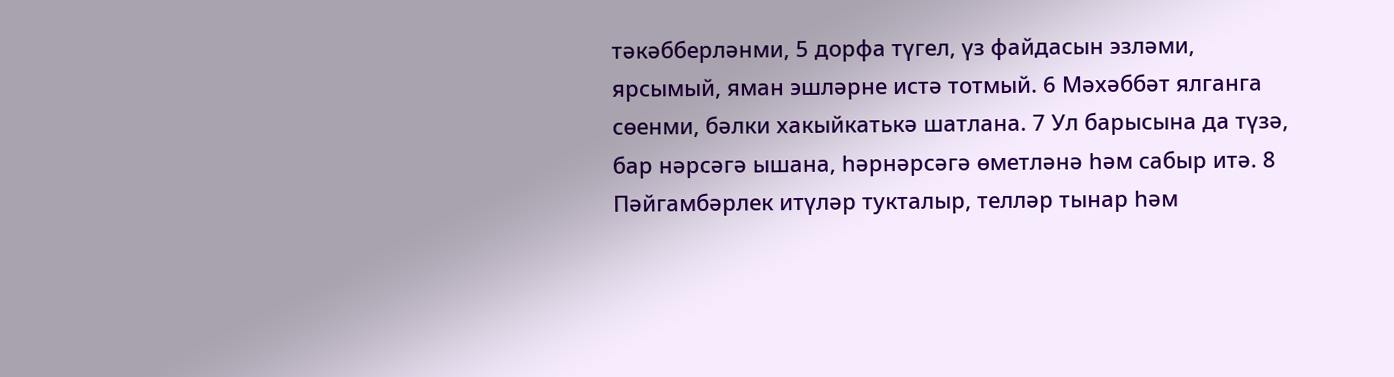тәкәбберләнми, 5 дорфа түгел, үз файдасын эзләми, ярсымый, яман эшләрне истә тотмый. 6 Мәхәббәт ялганга сѳенми, бәлки хакыйкатькә шатлана. 7 Ул барысына да түзә, бар нәрсәгә ышана, һәрнәрсәгә ѳметләнә һәм сабыр итә. 8 Пәйгамбәрлек итүләр тукталыр, телләр тынар һәм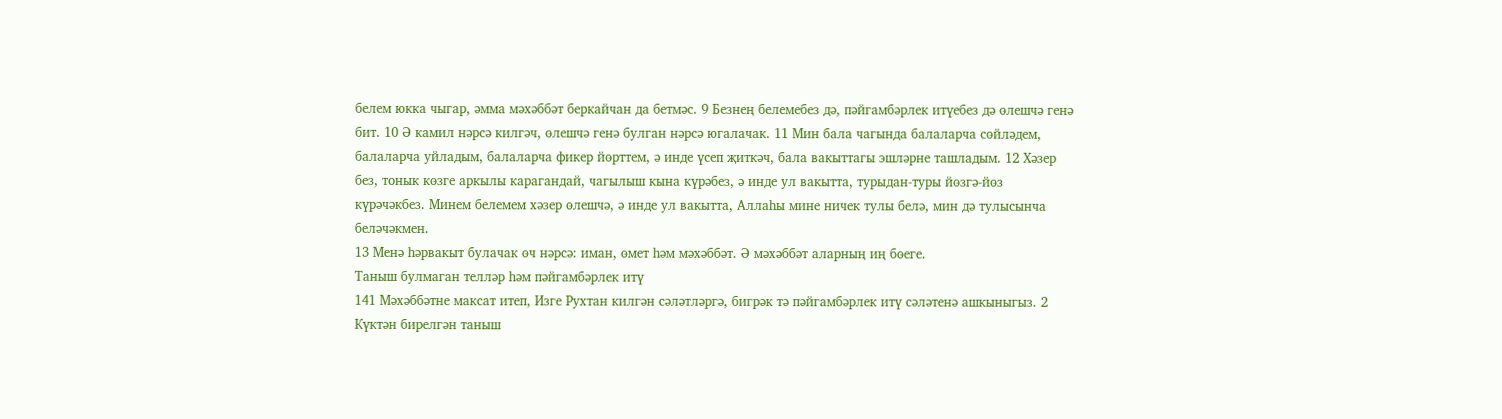белем юкка чыгар, әмма мәхәббәт беркайчан да бетмәс. 9 Безнең белемебез дә, пәйгамбәрлек итүебез дә ѳлешчә генә бит. 10 Ә камил нәрсә килгәч, ѳлешчә генә булган нәрсә югалачак. 11 Мин бала чагында балаларча сѳйләдем, балаларча уйладым, балаларча фикер йѳрттем, ә инде үсеп җиткәч, бала вакыттагы эшләрне ташладым. 12 Хәзер без, тонык кѳзге аркылы карагандай, чагылыш кына күрәбез, ә инде ул вакытта, турыдан-туры йѳзгә-йѳз күрәчәкбез. Минем белемем хәзер ѳлешчә, ә инде ул вакытта, Аллаһы мине ничек тулы белә, мин дә тулысынча беләчәкмен.
13 Менә һәрвакыт булачак ѳч нәрсә: иман, ѳмет һәм мәхәббәт. Ә мәхәббәт аларның иң бѳеге.
Таныш булмаган телләр һәм пәйгамбәрлек итү
141 Мәхәббәтне максат итеп, Изге Рухтан килгән сәләтләргә, бигрәк тә пәйгамбәрлек итү сәләтенә ашкыныгыз. 2 Күктән бирелгән таныш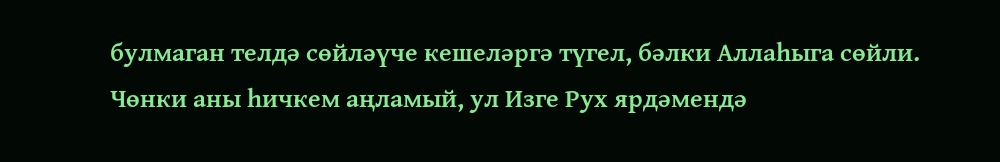булмаган телдә сѳйләүче кешеләргә түгел, бәлки Аллаһыга сѳйли. Чѳнки аны һичкем аңламый, ул Изге Рух ярдәмендә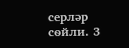серләр сѳйли. 3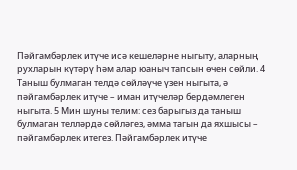Пәйгамбәрлек итүче исә кешеләрне ныгыту, аларның рухларын күтәрү һәм алар юаныч тапсын ѳчен сѳйли. 4 Таныш булмаган телдә сѳйләүче үзен ныгыта, ә пәйгамбәрлек итүче – иман итүчеләр бердәмлеген ныгыта. 5 Мин шуны телим: сез барыгыз да таныш булмаган телләрдә сѳйләгез, әмма тагын да яхшысы – пәйгамбәрлек итегез. Пәйгамбәрлек итүче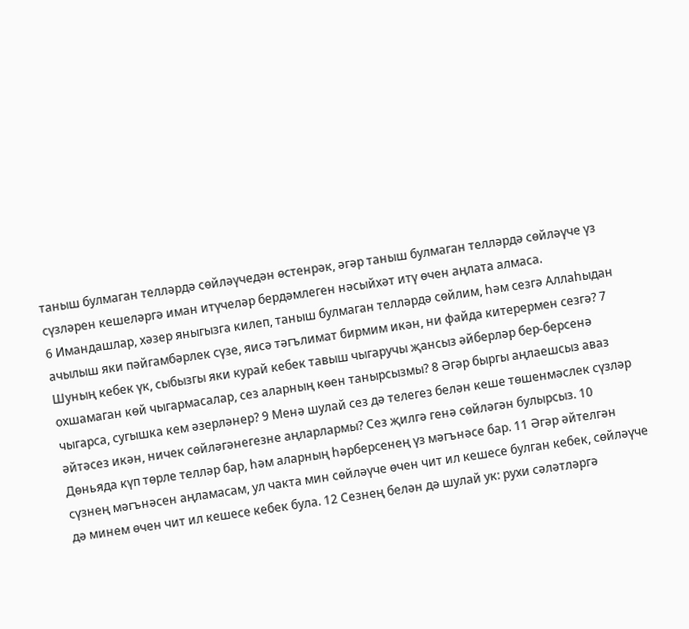таныш булмаган телләрдә сѳйләүчедән ѳстенрәк, әгәр таныш булмаган телләрдә сѳйләүче үз сүзләрен кешеләргә иман итүчеләр бердәмлеген нәсыйхәт итү ѳчен аңлата алмаса.
6 Имандашлар, хәзер яныгызга килеп, таныш булмаган телләрдә сѳйлим, һәм сезгә Аллаһыдан ачылыш яки пәйгамбәрлек сүзе, яисә тәгълимат бирмим икән, ни файда китерермен сезгә? 7 Шуның кебек үк, сыбызгы яки курай кебек тавыш чыгаручы җансыз әйберләр бер-берсенә охшамаган кѳй чыгармасалар, сез аларның кѳен танырсызмы? 8 Әгәр быргы аңлаешсыз аваз чыгарса, сугышка кем әзерләнер? 9 Менә шулай сез дә телегез белән кеше тѳшенмәслек сүзләр әйтәсез икән, ничек сѳйләгәнегезне аңларлармы? Сез җилгә генә сѳйләгән булырсыз. 10 Дѳньяда күп тѳрле телләр бар, һәм аларның һәрберсенең үз мәгънәсе бар. 11 Әгәр әйтелгән сүзнең мәгънәсен аңламасам, ул чакта мин сѳйләүче ѳчен чит ил кешесе булган кебек, сѳйләүче дә минем ѳчен чит ил кешесе кебек була. 12 Сезнең белән дә шулай ук: рухи сәләтләргә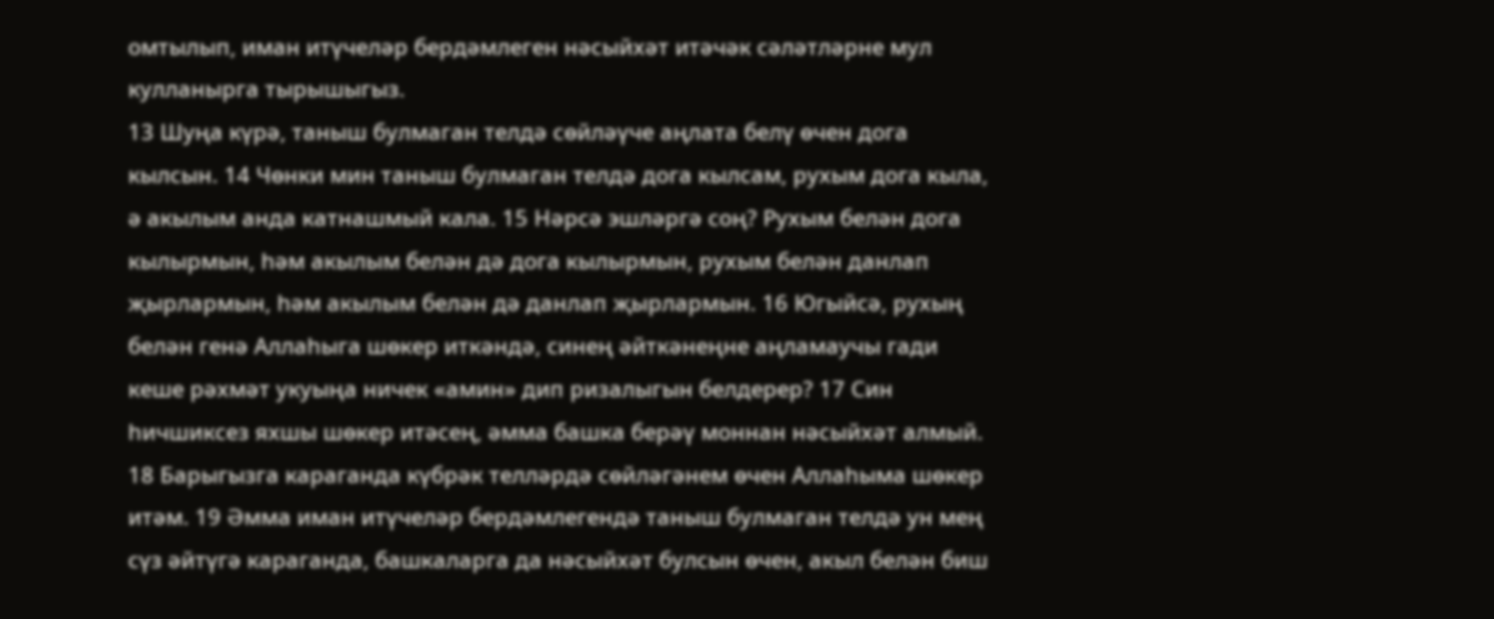омтылып, иман итүчеләр бердәмлеген нәсыйхәт итәчәк сәләтләрне мул кулланырга тырышыгыз.
13 Шуңа күрә, таныш булмаган телдә сѳйләүче аңлата белү ѳчен дога кылсын. 14 Чѳнки мин таныш булмаган телдә дога кылсам, рухым дога кыла, ә акылым анда катнашмый кала. 15 Нәрсә эшләргә соң? Рухым белән дога кылырмын, һәм акылым белән дә дога кылырмын, рухым белән данлап җырлармын, һәм акылым белән дә данлап җырлармын. 16 Югыйсә, рухың белән генә Аллаһыга шѳкер иткәндә, синең әйткәнеңне аңламаучы гади кеше рәхмәт укуыңа ничек «амин» дип ризалыгын белдерер? 17 Син һичшиксез яхшы шѳкер итәсең, әмма башка берәү моннан нәсыйхәт алмый. 18 Барыгызга караганда күбрәк телләрдә сѳйләгәнем ѳчен Аллаһыма шѳкер итәм. 19 Әмма иман итүчеләр бердәмлегендә таныш булмаган телдә ун мең сүз әйтүгә караганда, башкаларга да нәсыйхәт булсын ѳчен, акыл белән биш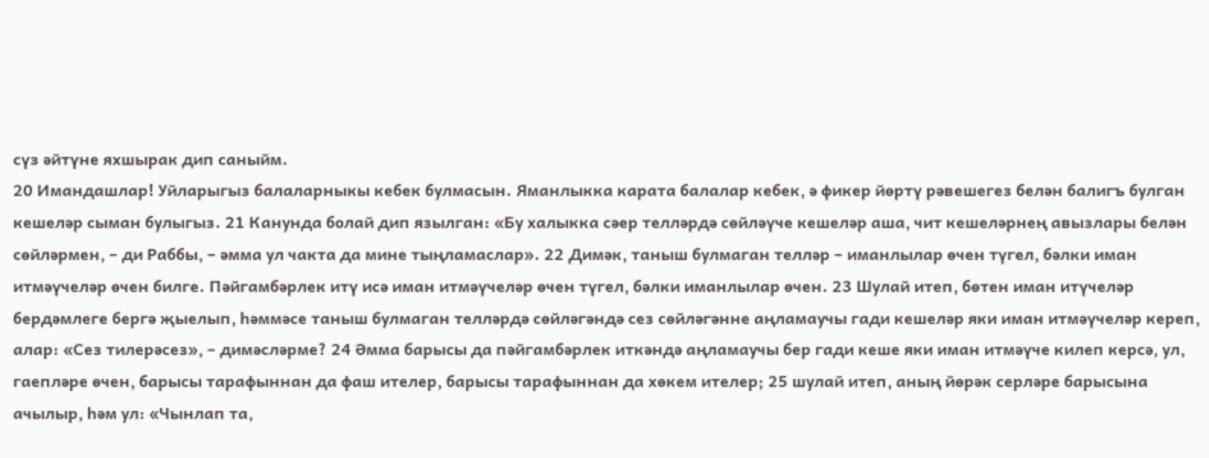сүз әйтүне яхшырак дип саныйм.
20 Имандашлар! Уйларыгыз балаларныкы кебек булмасын. Яманлыкка карата балалар кебек, ә фикер йѳртү рәвешегез белән балигъ булган кешеләр сыман булыгыз. 21 Канунда болай дип язылган: «Бу халыкка сәер телләрдә сѳйләүче кешеләр аша, чит кешеләрнең авызлары белән сѳйләрмен, – ди Раббы, – әмма ул чакта да мине тыңламаслар». 22 Димәк, таныш булмаган телләр – иманлылар ѳчен түгел, бәлки иман итмәүчеләр ѳчен билге. Пәйгамбәрлек итү исә иман итмәүчеләр ѳчен түгел, бәлки иманлылар ѳчен. 23 Шулай итеп, бѳтен иман итүчеләр бердәмлеге бергә җыелып, һәммәсе таныш булмаган телләрдә сѳйләгәндә сез сѳйләгәнне аңламаучы гади кешеләр яки иман итмәүчеләр кереп, алар: «Сез тилерәсез», – димәсләрме? 24 Әмма барысы да пәйгамбәрлек иткәндә аңламаучы бер гади кеше яки иман итмәүче килеп керсә, ул, гаепләре ѳчен, барысы тарафыннан да фаш ителер, барысы тарафыннан да хѳкем ителер; 25 шулай итеп, аның йѳрәк серләре барысына ачылыр, һәм ул: «Чынлап та,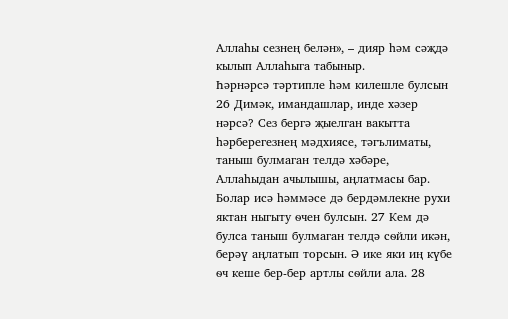Аллаһы сезнең белән», – дияр һәм сәҗдә кылып Аллаһыга табыныр.
Һәрнәрсә тәртипле һәм килешле булсын
26 Димәк, имандашлар, инде хәзер нәрсә? Сез бергә җыелган вакытта һәрберегезнең мәдхиясе, тәгълиматы, таныш булмаган телдә хәбәре, Аллаһыдан ачылышы, аңлатмасы бар. Болар исә һәммәсе дә бердәмлекне рухи яктан ныгыту ѳчен булсын. 27 Кем дә булса таныш булмаган телдә сѳйли икән, берәү аңлатып торсын. Ә ике яки иң күбе ѳч кеше бер-бер артлы сѳйли ала. 28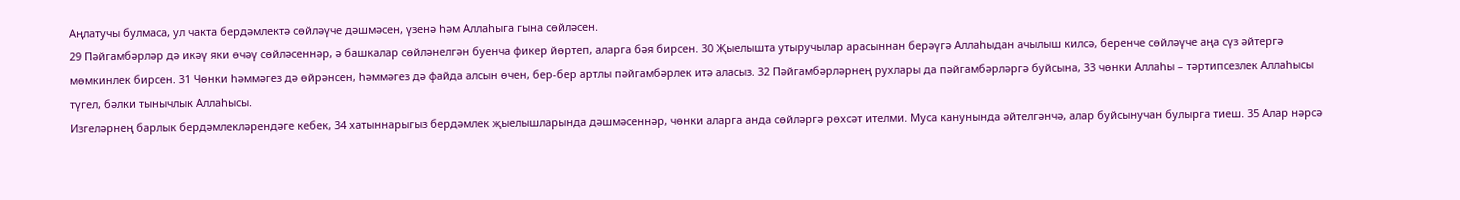Аңлатучы булмаса, ул чакта бердәмлектә сѳйләүче дәшмәсен, үзенә һәм Аллаһыга гына сѳйләсен.
29 Пәйгамбәрләр дә икәү яки ѳчәү сѳйләсеннәр, ә башкалар сѳйләнелгән буенча фикер йѳртеп, аларга бәя бирсен. 30 Җыелышта утыручылар арасыннан берәүгә Аллаһыдан ачылыш килсә, беренче сѳйләүче аңа сүз әйтергә мѳмкинлек бирсен. 31 Чѳнки һәммәгез дә ѳйрәнсен, һәммәгез дә файда алсын ѳчен, бер-бер артлы пәйгамбәрлек итә аласыз. 32 Пәйгамбәрләрнең рухлары да пәйгамбәрләргә буйсына, 33 чѳнки Аллаһы – тәртипсезлек Аллаһысы түгел, бәлки тынычлык Аллаһысы.
Изгеләрнең барлык бердәмлекләрендәге кебек, 34 хатыннарыгыз бердәмлек җыелышларында дәшмәсеннәр, чѳнки аларга анда сѳйләргә рѳхсәт ителми. Муса канунында әйтелгәнчә, алар буйсынучан булырга тиеш. 35 Алар нәрсә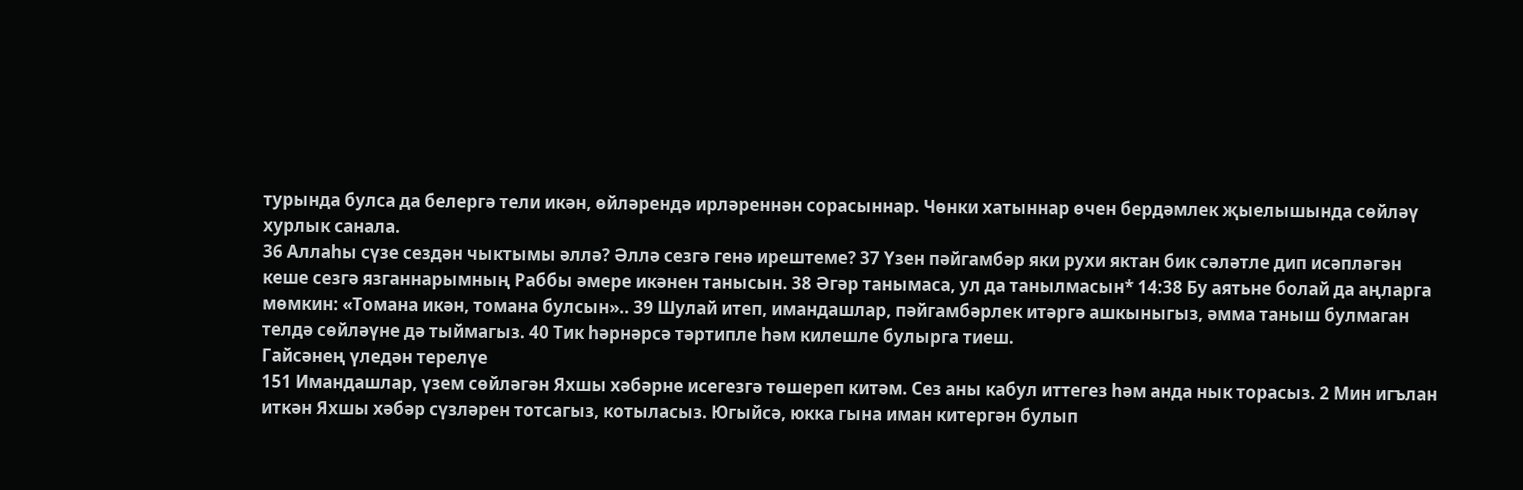турында булса да белергә тели икән, ѳйләрендә ирләреннән сорасыннар. Чѳнки хатыннар ѳчен бердәмлек җыелышында сѳйләү хурлык санала.
36 Аллаһы сүзе сездән чыктымы әллә? Әллә сезгә генә ирештеме? 37 Үзен пәйгамбәр яки рухи яктан бик сәләтле дип исәпләгән кеше сезгә язганнарымның Раббы әмере икәнен танысын. 38 Әгәр танымаса, ул да танылмасын* 14:38 Бу аятьне болай да аңларга мѳмкин: «Томана икән, томана булсын».. 39 Шулай итеп, имандашлар, пәйгамбәрлек итәргә ашкыныгыз, әмма таныш булмаган телдә сѳйләүне дә тыймагыз. 40 Тик һәрнәрсә тәртипле һәм килешле булырга тиеш.
Гайсәнең үледән терелүе
151 Имандашлар, үзем сѳйләгән Яхшы хәбәрне исегезгә тѳшереп китәм. Сез аны кабул иттегез һәм анда нык торасыз. 2 Мин игълан иткән Яхшы хәбәр сүзләрен тотсагыз, котыласыз. Югыйсә, юкка гына иман китергән булып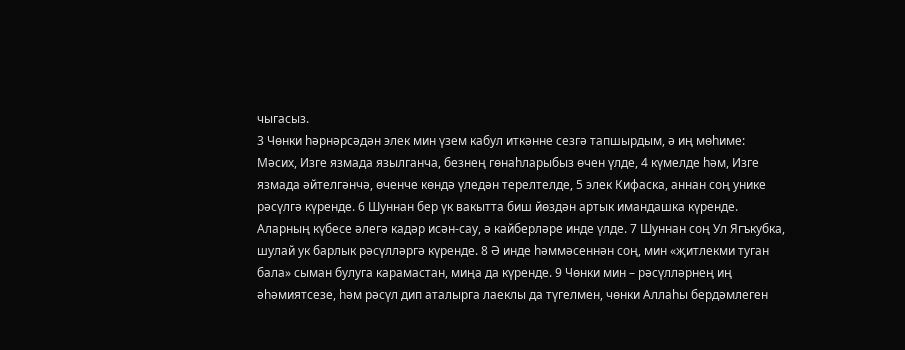чыгасыз.
3 Чѳнки һәрнәрсәдән элек мин үзем кабул иткәнне сезгә тапшырдым, ә иң мѳһиме: Мәсих, Изге язмада язылганча, безнең гѳнаһларыбыз ѳчен үлде, 4 күмелде һәм, Изге язмада әйтелгәнчә, ѳченче кѳндә үледән терелтелде, 5 элек Кифаска, аннан соң унике рәсүлгә күренде. 6 Шуннан бер үк вакытта биш йѳздән артык имандашка күренде. Аларның күбесе әлегә кадәр исән-сау, ә кайберләре инде үлде. 7 Шуннан соң Ул Ягъкубка, шулай ук барлык рәсүлләргә күренде. 8 Ә инде һәммәсеннән соң, мин «җитлекми туган бала» сыман булуга карамастан, миңа да күренде. 9 Чѳнки мин – рәсүлләрнең иң әһәмиятсезе, һәм рәсүл дип аталырга лаеклы да түгелмен, чѳнки Аллаһы бердәмлеген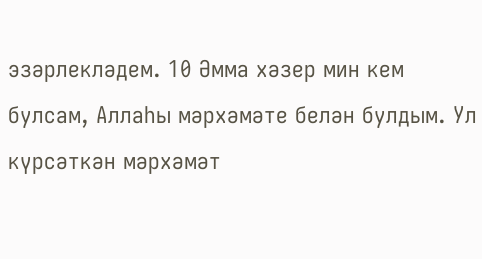эзәрлекләдем. 10 Әмма хәзер мин кем булсам, Аллаһы мәрхәмәте белән булдым. Ул күрсәткән мәрхәмәт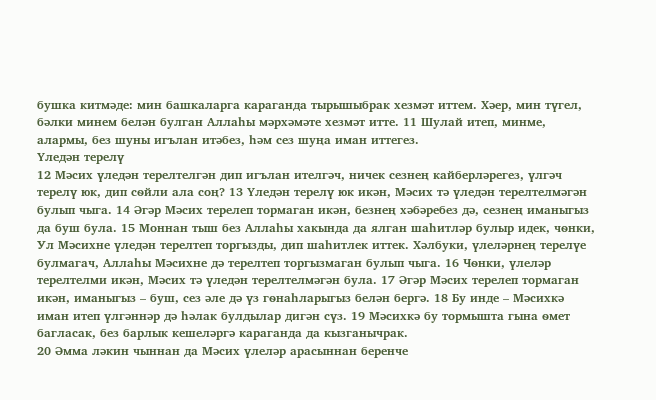бушка китмәде: мин башкаларга караганда тырышыбрак хезмәт иттем. Хәер, мин түгел, бәлки минем белән булган Аллаһы мәрхәмәте хезмәт итте. 11 Шулай итеп, минме, алармы, без шуны игълан итәбез, һәм сез шуңа иман иттегез.
Үледән терелү
12 Мәсих үледән терелтелгән дип игълан ителгәч, ничек сезнең кайберләрегез, үлгәч терелү юк, дип сѳйли ала соң? 13 Үледән терелү юк икән, Мәсих тә үледән терелтелмәгән булып чыга. 14 Әгәр Мәсих терелеп тормаган икән, безнең хәбәребез дә, сезнең иманыгыз да буш була. 15 Моннан тыш без Аллаһы хакында да ялган шаһитләр булыр идек, чѳнки, Ул Мәсихне үледән терелтеп торгызды, дип шаһитлек иттек. Хәлбуки, үлеләрнең терелүе булмагач, Аллаһы Мәсихне дә терелтеп торгызмаган булып чыга. 16 Чѳнки, үлеләр терелтелми икән, Мәсих тә үледән терелтелмәгән була. 17 Әгәр Мәсих терелеп тормаган икән, иманыгыз – буш, сез әле дә үз гѳнаһларыгыз белән бергә. 18 Бу инде – Мәсихкә иман итеп үлгәннәр дә һәлак булдылар дигән сүз. 19 Мәсихкә бу тормышта гына ѳмет багласак, без барлык кешеләргә караганда да кызганычрак.
20 Әмма ләкин чыннан да Мәсих үлеләр арасыннан беренче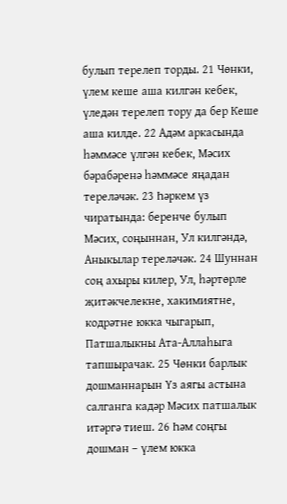булып терелеп торды. 21 Чѳнки, үлем кеше аша килгән кебек, үледән терелеп тору да бер Кеше аша килде. 22 Адәм аркасында һәммәсе үлгән кебек, Мәсих бәрабәренә һәммәсе яңадан тереләчәк. 23 Һәркем үз чиратында: беренче булып Мәсих, соңыннан, Ул килгәндә, Аныкылар тереләчәк. 24 Шуннан соң ахыры килер, Ул, һәртѳрле җитәкчелекне, хакимиятне, кодрәтне юкка чыгарып, Патшалыкны Ата-Аллаһыга тапшырачак. 25 Чѳнки барлык дошманнарын Үз аягы астына салганга кадәр Мәсих патшалык итәргә тиеш. 26 Һәм соңгы дошман – үлем юкка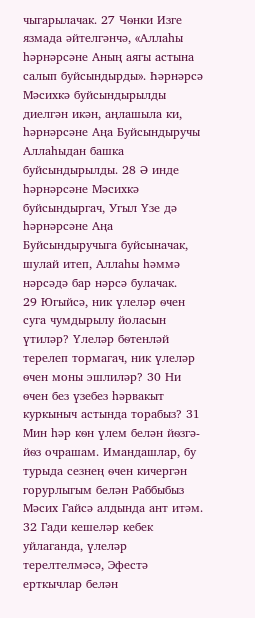чыгарылачак. 27 Чѳнки Изге язмада әйтелгәнчә, «Аллаһы һәрнәрсәне Аның аягы астына салып буйсындырды». Һәрнәрсә Мәсихкә буйсындырылды диелгән икән, аңлашыла ки, һәрнәрсәне Аңа Буйсындыручы Аллаһыдан башка буйсындырылды. 28 Ә инде һәрнәрсәне Мәсихкә буйсындыргач, Угыл Үзе дә һәрнәрсәне Аңа Буйсындыручыга буйсыначак, шулай итеп, Аллаһы һәммә нәрсәдә бар нәрсә булачак.
29 Югыйсә, ник үлеләр ѳчен суга чумдырылу йоласын үтиләр? Үлеләр бѳтенләй терелеп тормагач, ник үлеләр ѳчен моны эшлиләр? 30 Ни ѳчен без үзебез һәрвакыт куркыныч астында торабыз? 31 Мин һәр кѳн үлем белән йѳзгә-йѳз очрашам. Имандашлар, бу турыда сезнең ѳчен кичергән горурлыгым белән Раббыбыз Мәсих Гайсә алдында ант итәм. 32 Гади кешеләр кебек уйлаганда, үлеләр терелтелмәсә, Эфестә ерткычлар белән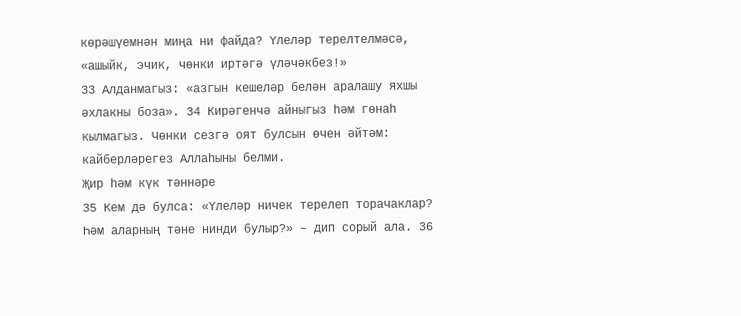кѳрәшүемнән миңа ни файда? Үлеләр терелтелмәсә, «ашыйк, эчик, чѳнки иртәгә үләчәкбез!»
33 Алданмагыз: «азгын кешеләр белән аралашу яхшы әхлакны боза». 34 Кирәгенчә айныгыз һәм гѳнаһ кылмагыз. Чѳнки сезгә оят булсын ѳчен әйтәм: кайберләрегез Аллаһыны белми.
Җир һәм күк тәннәре
35 Кем дә булса: «Үлеләр ничек терелеп торачаклар? Һәм аларның тәне нинди булыр?» – дип сорый ала. 36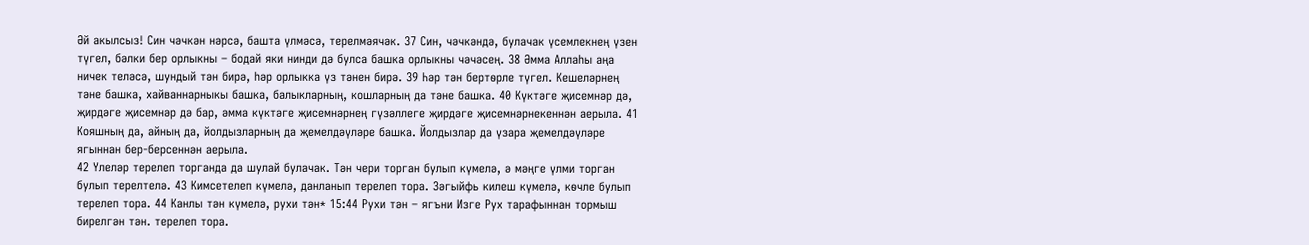Әй акылсыз! Син чәчкән нәрсә, башта үлмәсә, терелмәячәк. 37 Син, чәчкәндә, булачак үсемлекнең үзен түгел, бәлки бер орлыкны – бодай яки нинди дә булса башка орлыкны чәчәсең. 38 Әмма Аллаһы аңа ничек теләсә, шундый тән бирә, һәр орлыкка үз тәнен бирә. 39 Һәр тән бертѳрле түгел. Кешеләрнең тәне башка, хайваннарныкы башка, балыкларның, кошларның да тәне башка. 40 Күктәге җисемнәр дә, җирдәге җисемнәр дә бар, әмма күктәге җисемнәрнең гүзәллеге җирдәге җисемнәрнекеннән аерыла. 41 Кояшның да, айның да, йолдызларның да җемелдәүләре башка. Йолдызлар да үзара җемелдәүләре ягыннан бер-берсеннән аерыла.
42 Үлеләр терелеп торганда да шулай булачак. Тән чери торган булып күмелә, ә мәңге үлми торган булып терелтелә. 43 Кимсетелеп күмелә, данланып терелеп тора. Зәгыйфь килеш күмелә, кѳчле булып терелеп тора. 44 Канлы тән күмелә, рухи тән* 15:44 Рухи тән – ягъни Изге Рух тарафыннан тормыш бирелгән тән. терелеп тора.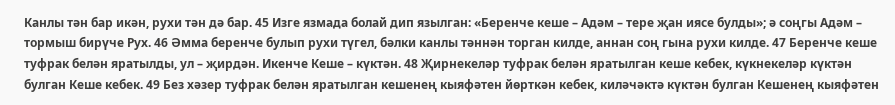Канлы тән бар икән, рухи тән дә бар. 45 Изге язмада болай дип язылган: «Беренче кеше – Адәм – тере җан иясе булды»; ә соңгы Адәм – тормыш бирүче Рух. 46 Әмма беренче булып рухи түгел, бәлки канлы тәннән торган килде, аннан соң гына рухи килде. 47 Беренче кеше туфрак белән яратылды, ул – җирдән. Икенче Кеше – күктән. 48 Җирнекеләр туфрак белән яратылган кеше кебек, күкнекеләр күктән булган Кеше кебек. 49 Без хәзер туфрак белән яратылган кешенең кыяфәтен йѳрткән кебек, киләчәктә күктән булган Кешенең кыяфәтен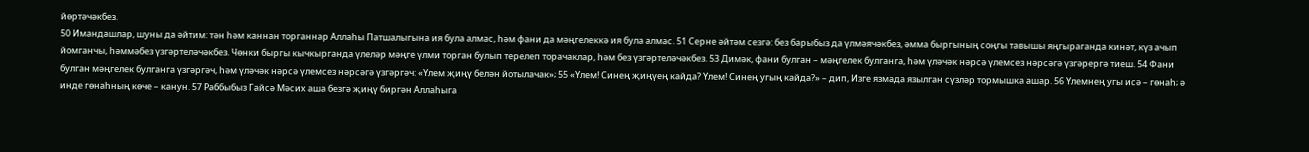йѳртәчәкбез.
50 Имандашлар, шуны да әйтим: тән һәм каннан торганнар Аллаһы Патшалыгына ия була алмас, һәм фани да мәңгелеккә ия була алмас. 51 Серне әйтәм сезгә: без барыбыз да үлмәячәкбез, әмма быргының соңгы тавышы яңгыраганда кинәт, күз ачып йомганчы, һәммәбез үзгәртеләчәкбез. Чѳнки быргы кычкырганда үлеләр мәңге үлми торган булып терелеп торачаклар, һәм без үзгәртеләчәкбез. 53 Димәк, фани булган – мәңгелек булганга, һәм үләчәк нәрсә үлемсез нәрсәгә үзгәрергә тиеш. 54 Фани булган мәңгелек булганга үзгәргәч, һәм үләчәк нәрсә үлемсез нәрсәгә үзгәргәч: «Үлем җиңү белән йотылачак»; 55 «Үлем! Синең җиңүең кайда? Үлем! Синең угың кайда?» – дип, Изге язмада язылган сүзләр тормышка ашар. 56 Үлемнең угы исә – гѳнаһ; ә инде гѳнаһның кѳче – канун. 57 Раббыбыз Гайсә Мәсих аша безгә җиңү биргән Аллаһыга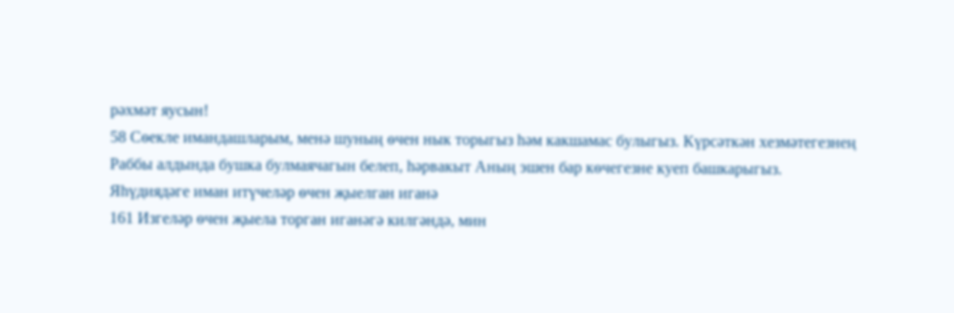рәхмәт яусын!
58 Сѳекле имандашларым, менә шуның ѳчен нык торыгыз һәм какшамас булыгыз. Күрсәткән хезмәтегезнең Раббы алдында бушка булмаячагын белеп, һәрвакыт Аның эшен бар кѳчегезне куеп башкарыгыз.
Яһүдиядәге иман итүчеләр ѳчен җыелган иганә
161 Изгеләр ѳчен җыела торган иганәгә килгәндә, мин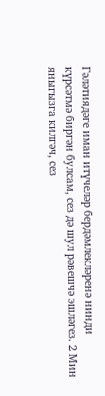Гәләтиядәге иман итүчеләр бердәмлекләренә нинди күрсәтмә биргән булсам, сез дә шул рәвешчә эшләгез. 2 Мин яныгызга килгәч, сез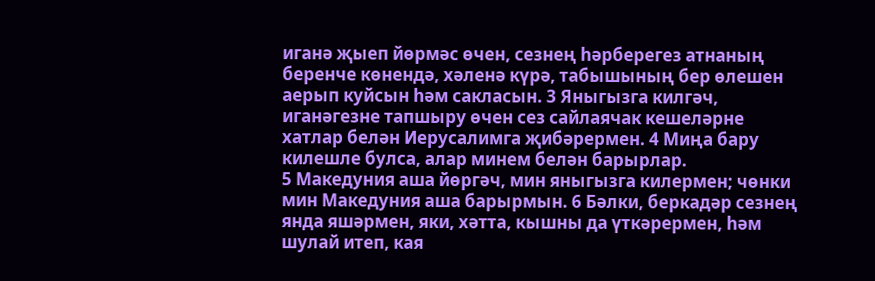иганә җыеп йѳрмәс ѳчен, сезнең һәрберегез атнаның беренче кѳнендә, хәленә күрә, табышының бер ѳлешен аерып куйсын һәм сакласын. 3 Яныгызга килгәч, иганәгезне тапшыру ѳчен сез сайлаячак кешеләрне хатлар белән Иерусалимга җибәрермен. 4 Миңа бару килешле булса, алар минем белән барырлар.
5 Македуния аша йѳргәч, мин яныгызга килермен; чѳнки мин Македуния аша барырмын. 6 Бәлки, беркадәр сезнең янда яшәрмен, яки, хәтта, кышны да үткәрермен, һәм шулай итеп, кая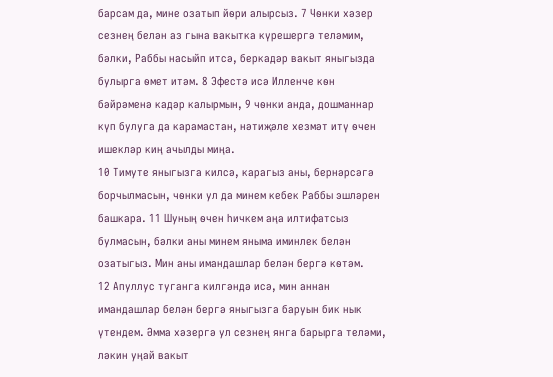барсам да, мине озатып йѳри алырсыз. 7 Чѳнки хәзер сезнең белән аз гына вакытка күрешергә теләмим, бәлки, Раббы насыйп итсә, беркадәр вакыт яныгызда булырга ѳмет итәм. 8 Эфестә исә Илленче кѳн бәйрәменә кадәр калырмын, 9 чѳнки анда, дошманнар күп булуга да карамастан, нәтиҗәле хезмәт итү ѳчен ишекләр киң ачылды миңа.
10 Тимуте яныгызга килсә, карагыз аны, бернәрсәгә борчылмасын, чѳнки ул да минем кебек Раббы эшләрен башкара. 11 Шуның ѳчен һичкем аңа илтифатсыз булмасын, бәлки аны минем яныма иминлек белән озатыгыз. Мин аны имандашлар белән бергә кѳтәм.
12 Апуллус туганга килгәндә исә, мин аннан имандашлар белән бергә яныгызга баруын бик нык үтендем. Әмма хәзергә ул сезнең янга барырга теләми, ләкин уңай вакыт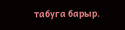табуга барыр.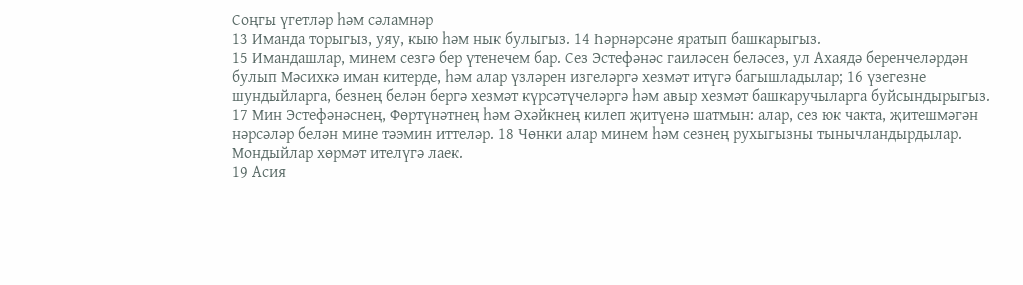Соңгы үгетләр һәм сәламнәр
13 Иманда торыгыз, уяу, кыю һәм нык булыгыз. 14 Һәрнәрсәне яратып башкарыгыз.
15 Имандашлар, минем сезгә бер үтенечем бар. Сез Эстефәнәс гаиләсен беләсез, ул Ахаядә беренчеләрдән булып Мәсихкә иман китерде, һәм алар үзләрен изгеләргә хезмәт итүгә багышладылар; 16 үзегезне шундыйларга, безнең белән бергә хезмәт күрсәтүчеләргә һәм авыр хезмәт башкаручыларга буйсындырыгыз. 17 Мин Эстефәнәснең, Фѳртүнәтнең һәм Әхәйкнең килеп җитүенә шатмын: алар, сез юк чакта, җитешмәгән нәрсәләр белән мине тәэмин иттеләр. 18 Чѳнки алар минем һәм сезнең рухыгызны тынычландырдылар. Мондыйлар хѳрмәт ителүгә лаек.
19 Асия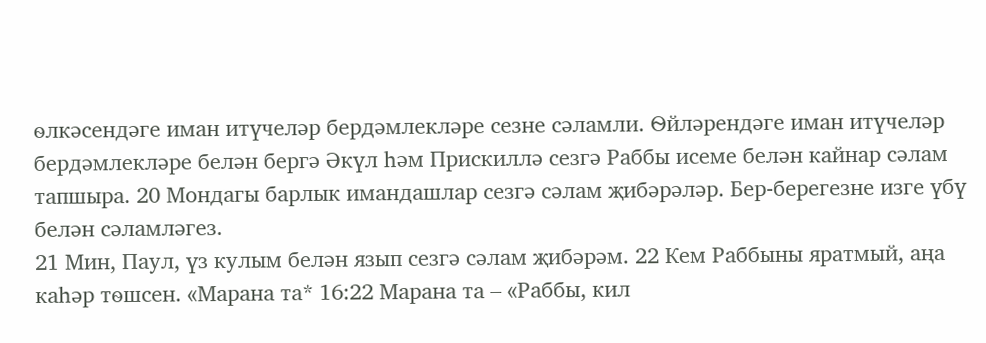ѳлкәсендәге иман итүчеләр бердәмлекләре сезне сәламли. Ѳйләрендәге иман итүчеләр бердәмлекләре белән бергә Әкүл һәм Прискиллә сезгә Раббы исеме белән кайнар сәлам тапшыра. 20 Мондагы барлык имандашлар сезгә сәлам җибәрәләр. Бер-берегезне изге үбү белән сәламләгез.
21 Мин, Паул, үз кулым белән язып сезгә сәлам җибәрәм. 22 Кем Раббыны яратмый, аңа каһәр тѳшсен. «Марана та* 16:22 Марана та – «Раббы, кил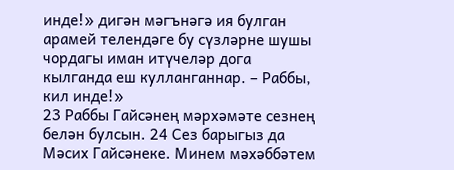инде!» дигән мәгънәгә ия булган арамей телендәге бу сүзләрне шушы чордагы иман итүчеләр дога кылганда еш кулланганнар. – Раббы, кил инде!»
23 Раббы Гайсәнең мәрхәмәте сезнең белән булсын. 24 Сез барыгыз да Мәсих Гайсәнеке. Минем мәхәббәтем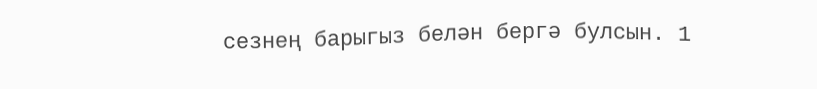сезнең барыгыз белән бергә булсын. 1